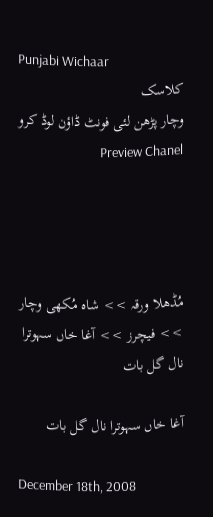Punjabi Wichaar
کلاسک
وچار پڑھن لئی فونٹ ڈاؤن لوڈ کرو Preview Chanel




مُڈھلا ورقہ >> شاہ مُکھی وچار >> فیچرز >> آغا خاں سہوترا نال گل بات

آغا خاں سہوترا نال گل بات

December 18th, 2008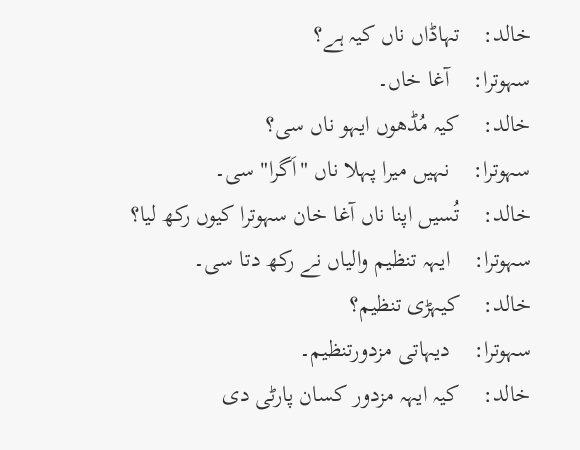خالد:    تہاڈاں ناں کیہ ہے؟
سہوترا:    آغا خاں۔
خالد:    کیہ مُڈھوں ایہو ناں سی؟
سہوترا:    نہیں میرا پہلا ناں "اَگرا" سی۔
خالد:    تُسیں اپنا ناں آغا خان سہوترا کیوں رکھ لیا؟
سہوترا:    ایہہ تنظیم والیاں نے رکھ دتا سی۔
خالد:    کیہڑی تنظیم؟
سہوترا:    دیہاتی مزدورتنظیم۔
خالد:    کیہ ایہہ مزدور کسان پارٹی دی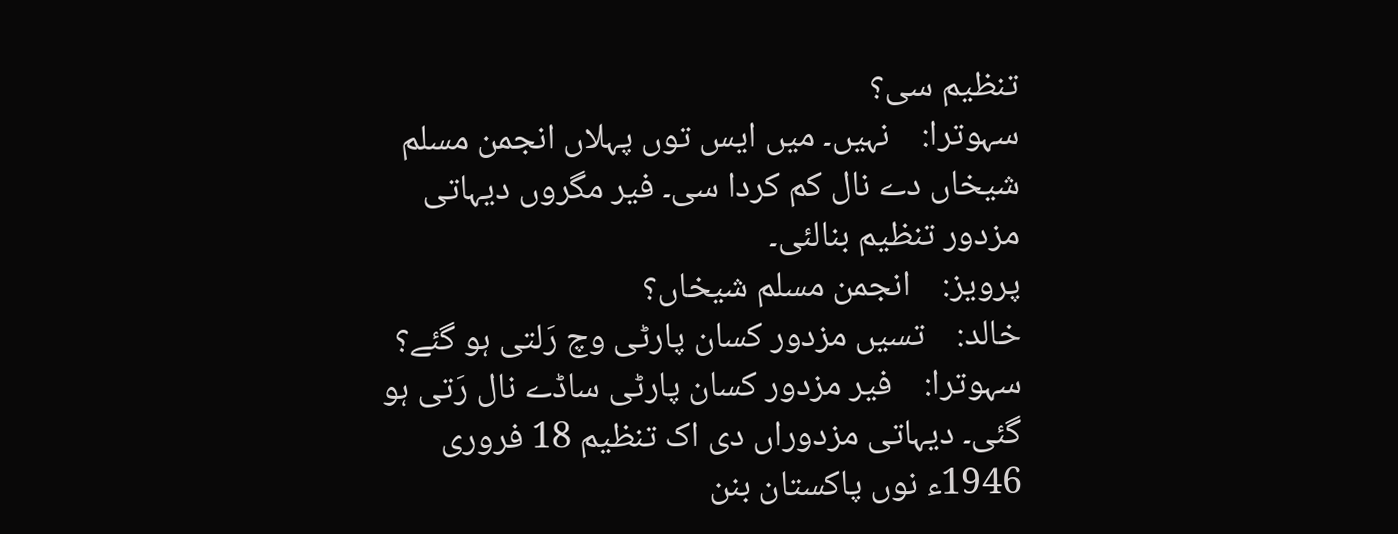تنظیم سی؟
سہوترا:    نہیں۔ میں ایس توں پہلاں انجمن مسلم شیخاں دے نال کم کردا سی۔ فیر مگروں دیہاتی مزدور تنظیم بنالئی۔
پرویز:    انجمن مسلم شیخاں؟
خالد:    تسیں مزدور کسان پارٹی وچ رَلتی ہو گئے؟
سہوترا:    فیر مزدور کسان پارٹی ساڈے نال رَتی ہو گئی۔ دیہاتی مزدوراں دی اک تنظیم 18 فروری 1946ء نوں پاکستان بنن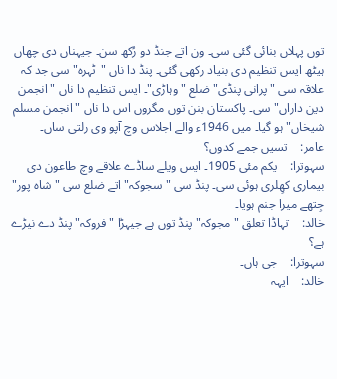توں پہلاں بنائی گئی سی۔ ون اتے جنڈ دو رُکھ سن۔ جیہناں دی چھاں ہیٹھ ایس تنظیم دی بنیاد رکھی گئی۔ پنڈ دا ناں "ٹہرہ" سی جد کہ علاقہ سی "پرانی پنڈی" ضلع "وہاڑی"۔ ایس تنظیم دا ناں "انجمن دین داراں" سی۔ پاکستان بنن توں مگروں اس دا ناں "انجمن مسلم شیخاں" ہو گیا۔ میں 1946ء والے اجلاس وچ آپو وی رلتی ساں۔
عامر:    تسیں جمے کدوں؟
سہوترا:    یکم مئی 1905۔ ایس ویلے ساڈے علاقے وچ طاعون دی بیماری کھِلری ہوئی سی۔ پنڈ سی "سجوکہ" اتے ضلع سی "شاہ پور" جِتھے میرا جنم ہویا۔
خالد:    تہاڈا تعلق "مجوکہ" پنڈ توں ہے جیہڑا "فروکہ" پنڈ دے نیڑے ہے؟
سہوترا:    جی ہاں۔
خالد:    ایہہ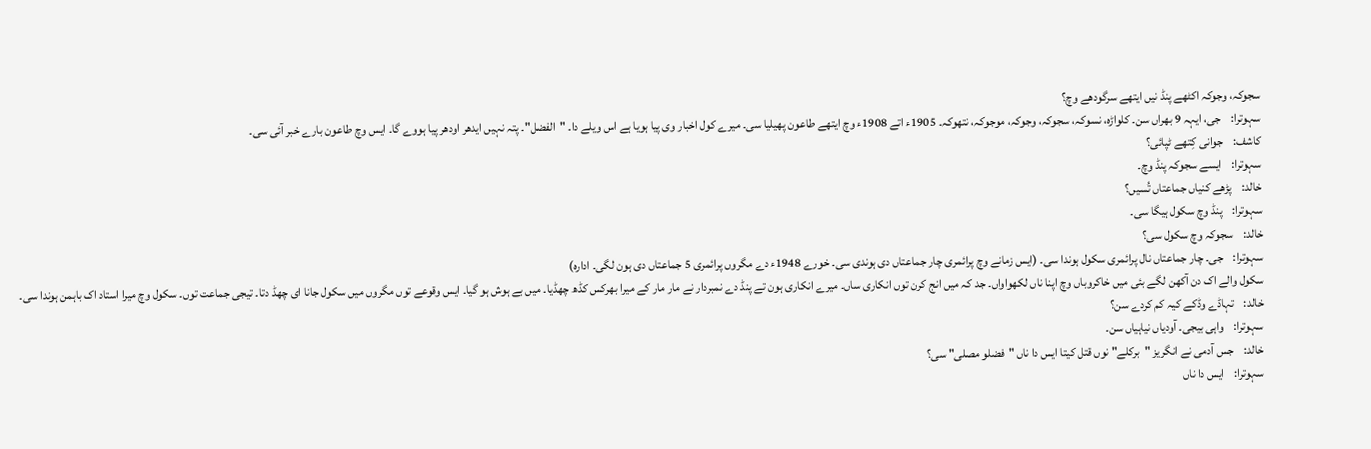سجوکہ، وجوکہ اکٹھے پنڈ نیں ایتھے سرگودھے وچ؟
سہوترا:    جی، ایہہ 9 بھراں سن۔ کلواڑہ، نسوکہ، سجوکہ، وجوکہ، موجوکہ، نتھوکہ۔ 1905ء اتے 1908ء وچ ایتھے طاعون پھیلیا سی۔ میرے کول اخبار وی پیا ہویا ہے اس ویلے دا۔ "الفضل"۔ پتہ نہیں ایدھر اودھر پیا ہووے گا۔ ایس وچ طاعون بارے خبر آئی سی۔
کاشف:    جوانی کِتھے ٹپائی؟
سہوترا:    ایسے سجوکہ پنڈ وچ۔
خالد:    پڑھے کنیاں جماعتاں تُسیں؟
سہوترا:    پنڈ وچ سکول ہیگا سی۔
خالد:    سجوکہ وچ سکول سی؟
سہوترا:    جی۔ چار جماعتاں نال پرائمری سکول ہوندا سی۔ (ایس زمانے وچ پرائمری چار جماعتاں دی ہوندی سی۔ خورے 1948ء دے مگروں پرائمری 5 جماعتاں دی ہون لگی۔ ادارہ)
سکول والے اک دن آکھن لگے بئی میں خاکروباں وچ اپنا ناں لکھواواں۔ جد کہ میں انج کرن توں انکاری ساں۔ میرے انکاری ہون تے پنڈ دے نمبردار نے مار مار کے میرا بھرکس کڈھ چھڈیا۔ میں بے ہوش ہو گیا۔ ایس وقوعے توں مگروں میں سکول جانا ای چھڈ دتا۔ تیجی جماعت توں۔ سکول وچ میرا استاد اک باہمن ہوندا سی۔
خالد:    تہاڈے وڈکے کیہ کم کردے سن؟
سہوترا:    واہی بیجی۔ آودیاں نیاہیاں سن۔
خالد:    جس آدمی نے انگریز "برکلے" نوں قتل کیتا ایس دا ناں "فضلو مصلی" سی؟
سہوترا:    ایس دا ناں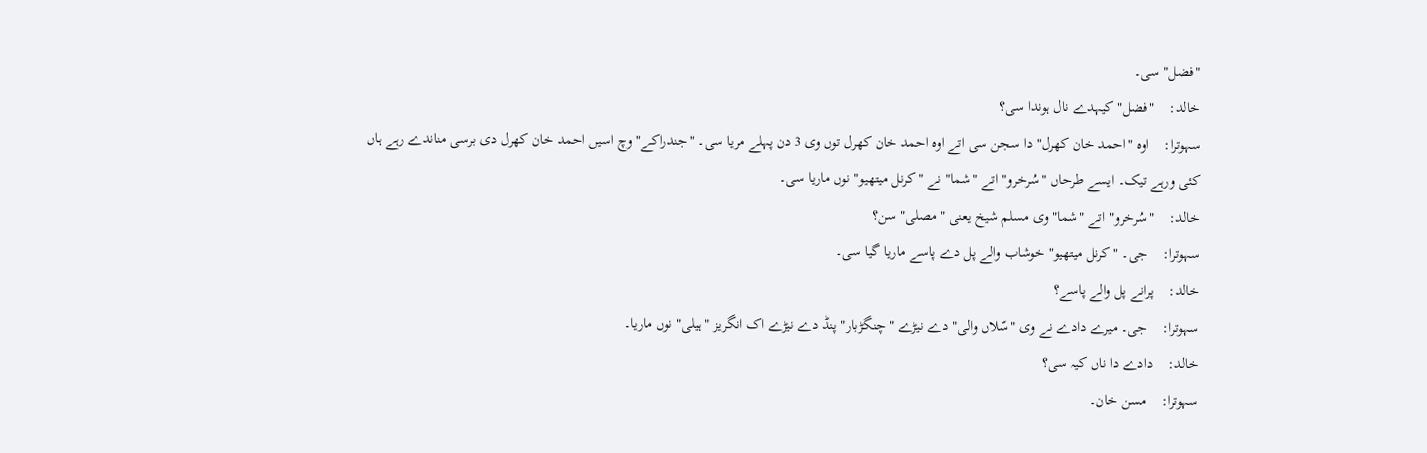"فضل" سی۔
خالد:    "فضل" کیہدے نال ہوندا سی؟
سہوترا:    اوہ "احمد خان کھرل" دا سجن سی اتے اوہ احمد خان کھرل توں وی 3 دن پہلے مریا سی۔ "جندراکے" وچ اسیں احمد خان کھرل دی برسی مناندے رہے ہاں کئی ورہے تیک۔ ایسے طرحاں "سُرخرو" اتے "شما" نے "کرنل میتھیو" نوں ماریا سی۔
خالد:    "سُرخرو" اتے "شما" وی مسلم شیخ یعنی "مصلی" سن؟
سہوترا:    جی۔ "کرنل میتھیو" خوشاب والے پل دے پاسے ماریا گیا سی۔
خالد:    پرانے پل والے پاسے؟
سہوترا:    جی۔ میرے دادے نے وی "سّلاں والی" دے نیڑے "چنگڑبار" پنڈ دے نیڑے اک انگریز "ہیلی" نوں ماریا۔
خالد:    دادے دا ناں کیہ سی؟
سہوترا:    مسن خان۔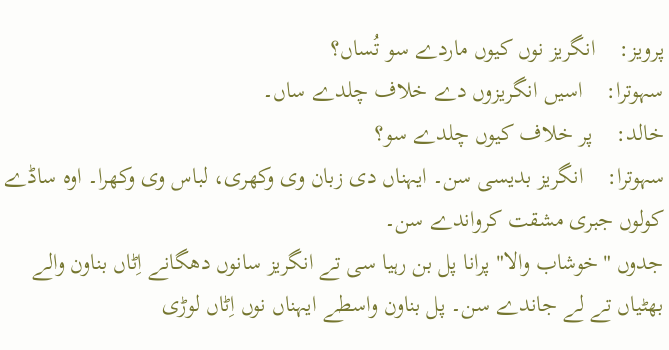پرویز:    انگریز نوں کیوں ماردے سو تُساں؟
سہوترا:    اسیں انگریزوں دے خلاف چلدے ساں۔
خالد:    پر خلاف کیوں چلدے سو؟
سہوترا:    انگریز بدیسی سن۔ ایہناں دی زبان وی وکھری، لباس وی وکھرا۔ اوہ ساڈے کولوں جبری مشقت کرواندے سن۔
جدوں "خوشاب والا" پرانا پل بن رہیا سی تے انگریز سانوں دھگانے اِٹاں بناون والے بھٹیاں تے لے جاندے سن۔ پل بناون واسطے ایہناں نوں اِٹاں لوڑی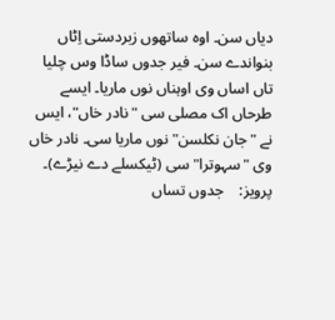دیاں سن۔ اوہ ساتھوں زبردستی اِٹاں بنواندے سن۔ فیر جدوں ساڈا وس چلیا تاں اساں وی اوہناں نوں ماریا۔ ایسے طرحاں اک مصلی سی "نادر خاں"، ایس نے "جان نکلسن" نوں ماریا سی۔ نادر خاں وی "سہوترا" سی (ٹیکسلے دے نیڑے)۔
پرویز:    جدوں تساں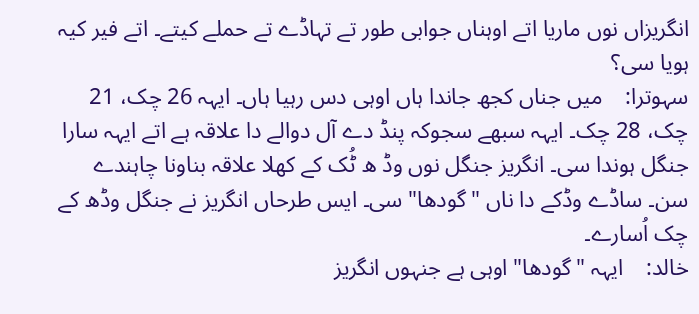انگریزاں نوں ماریا اتے اوہناں جوابی طور تے تہاڈے تے حملے کیتے۔ اتے فیر کیہ ہویا سی؟
سہوترا:    میں جناں کجھ جاندا ہاں اوہی دس رہیا ہاں۔ ایہہ 26 چک، 21 چک، 28 چک۔ ایہہ سبھے سجوکہ پنڈ دے آل دوالے دا علاقہ ہے اتے ایہہ سارا جنگل ہوندا سی۔ انگریز جنگل نوں وڈ ھ ٹُک کے کھلا علاقہ بناونا چاہندے سن۔ ساڈے وڈکے دا ناں "گودھا" سی۔ ایس طرحاں انگریز نے جنگل وڈھ کے چک اُسارے۔
خالد:    ایہہ "گودھا" اوہی ہے جنہوں انگریز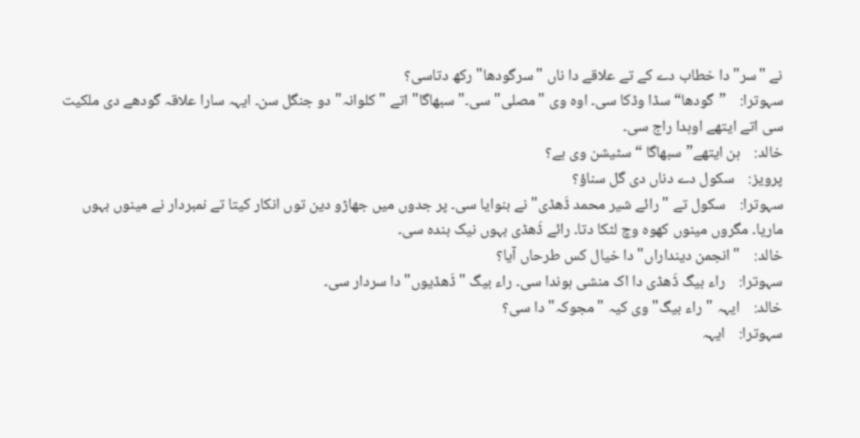نے "سر" دا خطاب دے کے تے علاقے دا ناں "سرگودھا" رکھ دتاسی؟
سہوترا:    ”گودھا“ سڈا وڈکا سی۔ اوہ وی "مصلی" سی۔"سبھاگا" اتے "کلوانہ" دو جنگل سن۔ ایہہ سارا علاقہ گودھے دی ملکیت سی اتے ایتھے اوہدا راج سی۔
خالد:    ہن ایتھے”سبھاگا “ سٹیشن وی ہے؟
پرویز:    سکول دے دناں دی گل سناؤ؟
سہوترا:    سکول تے " رائے شیر محمد ڈَھڈی" نے بنوایا سی۔ پر جدوں میں جھاڑو دین توں انکار کیتا تے نمبردار نے مینوں بہوں ماریا۔ مگروں مینوں کھوہ وچ لٹکا دتا۔ رائے ڈَھڈی بہوں نیک بندہ سی۔
خالد:    "انجمن دینداراں" دا خیال کس طرحاں آیا؟
سہوترا:    راء بیگ ڈَھڈی دا اک منشی ہوندا سی۔ راء بیگ "ڈَھڈیوں" دا سردار سی۔
خالد:    ایہہ "راء بیگ" وی کیہ "مجوکہ" دا سی؟
سہوترا:    ایہہ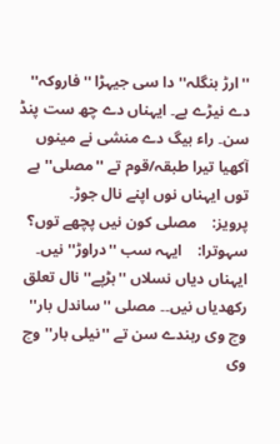''ارڑ بنگلہ'' دا سی جیہڑا ''فاروکہ'' دے نیڑے ہے۔ ایہناں دے چھ ست پنڈ سن۔ راء بیگ دے منشی نے مینوں آکھیا تیرا طبقہ/قوم تے ''مصلی'' ہے توں ایہناں نوں اپنے نال جوڑ۔
پرویز:    مصلی کون نیں پچھے توں؟
سہوترا:    ایہہ سب ''دراوڑ'' نیں۔ ایہناں دیاں نسلاں ''ہڑپے'' نال تعلق رکھدیاں نیں۔۔ مصلی ''ساندل بار'' وچ وی رہندے سن تے ''نیلی بار'' وچ وی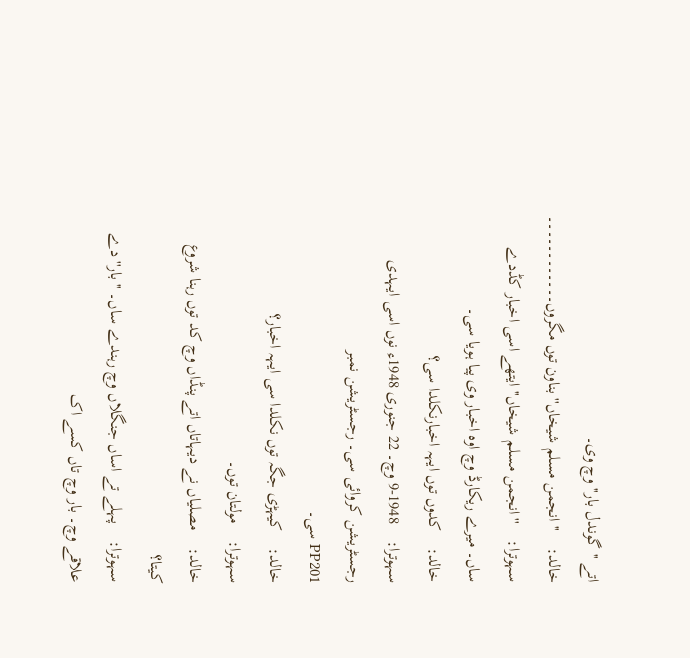اتے ''گوندل بار'' وچ وی۔
خالد:    ''انجمن مسلم شیخاں'' بناون توں مگروں۔۔۔۔۔۔۔۔۔۔۔۔
سہوترا:    ''انجمن مسلم شیخاں'' ایتھے اسی اخبار کڈدے ساں۔ میرے ریکارڈ وچ اوہ اخبار وی پیا ہویا سی۔
خالد:    کدوں توں ایہہ اخبارنکلدا سی؟
سہوترا:    1948-9 وچ۔ 22 جنوری 1948ء نوں اسی ایہدی رجسٹریشن کروائی سی۔ رجسٹریشن نمبر
PP201 سی۔
خالد:    کیہڑی جگہ توں نکلدا سی ایہہ اخبار؟
سہوترا:    مولتان توں۔
خالد:    مصلیاں نے دیہاتاں اتے پنڈاں وچ کد توں رہنا شروع کیتا؟
سہوترا:    پہلے تے اساں جنگلاں وچ رہندے ساں۔ ''بار'' دے علاقے وچ۔ بار وچ تاں کسے اک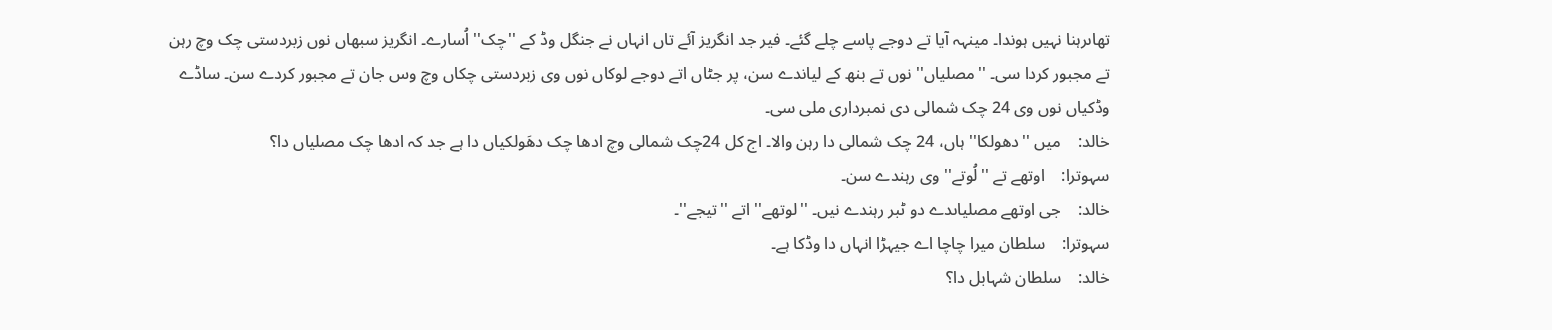تھاںرہنا نہیں ہوندا۔ مینہہ آیا تے دوجے پاسے چلے گئے۔ فیر جد انگریز آئے تاں انہاں نے جنگل وڈ کے ''چک'' اُسارے۔ انگریز سبھاں نوں زبردستی چک وچ رہن تے مجبور کردا سی۔ ''مصلیاں'' نوں تے بنھ کے لیاندے سن، پر جٹاں اتے دوجے لوکاں نوں وی زبردستی چکاں وچ وس جان تے مجبور کردے سن۔ ساڈے وڈکیاں نوں وی 24 چک شمالی دی نمبرداری ملی سی۔
خالد:    میں ''دھولکا'' ہاں، 24 چک شمالی دا رہن والا۔ اج کل 24چک شمالی وچ ادھا چک دھَولکیاں دا ہے جد کہ ادھا چک مصلیاں دا؟
سہوترا:    اوتھے تے ''لُوتے'' وی رہندے سن۔
خالد:    جی اوتھے مصلیاںدے دو ٹبر رہندے نیں۔ ''لوتھے'' اتے ''تیجے''۔
سہوترا:    سلطان میرا چاچا اے جیہڑا انہاں دا وڈکا ہے۔
خالد:    سلطان شہابل دا؟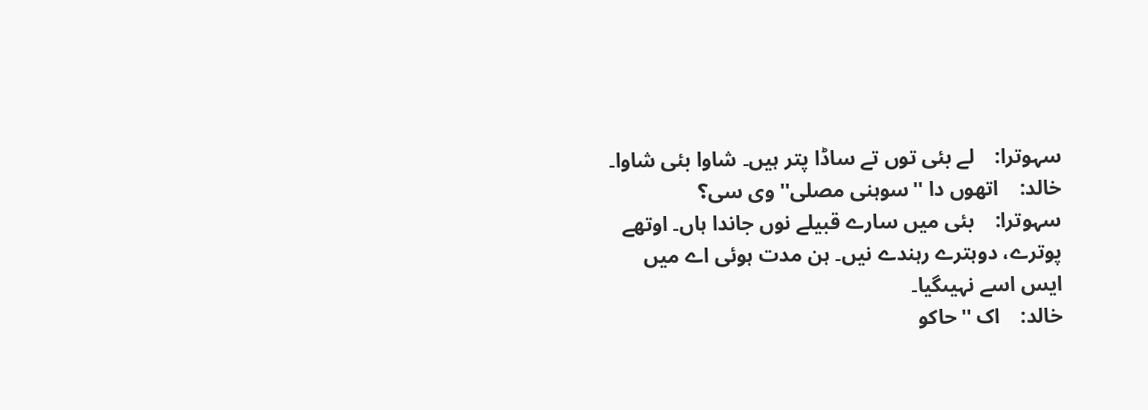سہوترا:    لے بئی توں تے ساڈا پتر ہیں۔ شاوا بئی شاوا۔
خالد:    اتھوں دا ''سوہنی مصلی'' وی سی؟
سہوترا:    بئی میں سارے قبیلے نوں جاندا ہاں۔ اوتھے پوترے، دوہترے رہندے نیں۔ ہن مدت ہوئی اے میں ایس اسے نہیںگیا۔
خالد:    اک ''حاکو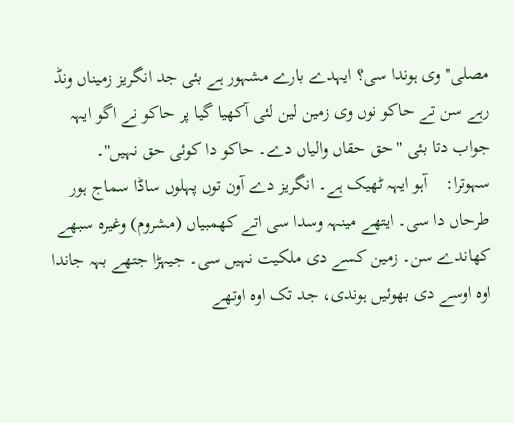مصلی'' وی ہوندا سی؟ ایہدے بارے مشہور ہے بئی جد انگریز زمیناں ونڈ رہے سن تے حاکو نوں وی زمین لین لئی آکھیا گیا پر حاکو نے اگو ایہہ جواب دتا بئی ''حق حقاں والیاں دے۔ حاکو دا کوئی حق نہیں''۔
سہوترا:    آہو ایہہ ٹھیک ہے۔ انگریز دے آون توں پہلوں ساڈا سماج ہور طرحاں دا سی۔ ایتھے مینہہ وسدا سی اتے کھمبیاں (مشروم) وغیرہ سبھے کھاندے سن۔ زمین کسے دی ملکیت نہیں سی۔ جیہڑا جتھے بہہ جاندا اوہ اوسے دی بھوئیں ہوندی، جد تک اوہ اوتھے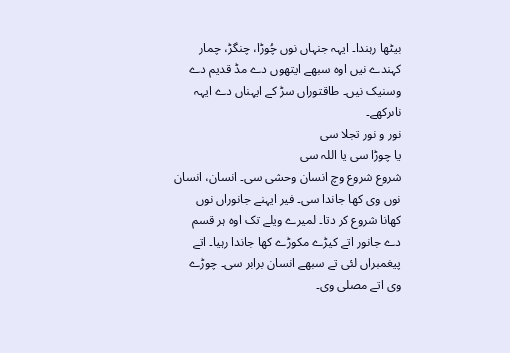بیٹھا رہندا۔ ایہہ جنہاں نوں چُوڑا، چنگڑ، چمار کہندے نیں اوہ سبھے ایتھوں دے مڈ قدیم دے وسنیک نیں۔ طاقتوراں سڑ کے ایہناں دے ایہہ ناںرکھے۔
نور و نور تجلا سی
یا چوڑا سی یا اللہ سی
شروع شروع وچ انسان وحشی سی۔ انسان، انسان نوں وی کھا جاندا سی۔ فیر ایہنے جانوراں نوں کھانا شروع کر دتا۔ لمیرے ویلے تک اوہ ہر قسم دے جانور اتے کیڑے مکوڑے کھا جاندا رہیا۔ اتے پیغمبراں لئی تے سبھے انسان برابر سی۔ چوڑے وی اتے مصلی وی۔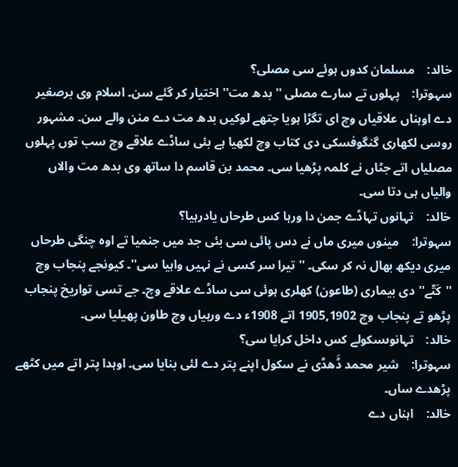خالد:    مسلمان کدوں ہوئے سی مصلی؟
سہوترا:    پہلوں تے سارے مصلی ''بدھ مت'' اختیار کر گئے سن۔ اسلام وی برصغیر دے اوہناں علاقیاں وچ ای تگڑا ہویا جتھے لوکیں بدھ مت دے منن والے سن۔ مشہور روسی لکھاری گنگوفسکی دی کتاب وچ لکھیا ہے بئی ساڈے علاقے وچ سب توں پہلوں مصلیاں اتے جٹاں نے کلمہ پڑھیا سی۔ محمد بن قاسم دا ساتھ وی بدھ مت والاں والیاں ہی دتا سی۔
خالد:    تہانوں تہاڈے جمن دا ورہا کس طرحاں یادرہیا؟
سہوترا:    مینوں میری ماں نے دس پائی سی بئی جد میں جنمیا تے اوہ چنگی طرحاں میری دیکھ بھال نہ کر سکی۔ ''تیرا سر کسی نے نہیں واہیا سی''۔ کیونجے پنجاب وچ ''کَتّے'' دی بیماری (طاعون) کھلری ہوئی سی ساڈے علاقے وچ۔ جے تسی تواریخ پنجاب پڑھو تے پنجاب وچ 1905,1902 اتے 1908ء دے ورہیاں وچ طاون پھیلیا سی۔
خالد:    تہانوںسکولے کس داخل کرایا سی؟
سہوترا:    شیر محمد ڈَھڈی نے سکول اپنے پتر دے لئی بنایا سی۔ اوہدا پتر اتے میں کٹھے پڑھدے ساں۔
خالد:    اہناں دے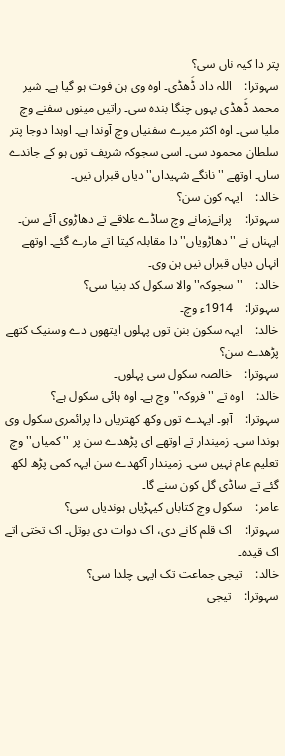پتر دا کیہ ناں سی؟
سہوترا:    اللہ داد ڈَھڈی۔ اوہ وی ہن فوت ہو گیا ہے۔ شیر محمد ڈَھڈی بہوں چنگا بندہ سی۔ راتیں مینوں سفنے وچ ملیا سی۔ اوہ اکثر میرے سفنیاں وچ آوندا ہے۔ اوہدا دوجا پتر سلطان محمود سی۔ اسی سجوکہ شریف توں ہو کے جاندے ساں۔ اوتھے ''نانگے شہیداں'' دیاں قبراں نیں۔
خالد:    ایہہ کون سن؟
سہوترا:    پرانےزمانے وچ ساڈے علاقے تے دھاڑوی آئے سن۔ ایہناں نے ''دھاڑویاں'' دا مقابلہ کیتا اتے مارے گئے۔ اوتھے انہاں دیاں قبراں نیں ہن وی۔
خالد:    ''سجوکہ'' والا سکول کد بنیا سی؟
سہوترا:    1914ء وچ۔
خالد:    ایہہ سکون بنن توں پہلوں ایتھوں دے وسنیک کتھے پڑھدے سن؟
سہوترا:    خالصہ سکول سی پہلوں۔
خالد:    اوہ تے ''فروکہ'' وچ ہے۔ اوہ ہائی سکول ہے؟
سہوترا:    آہو۔ ایہدے توں وکھ کھتریاں دا پرائمری سکول وی ہوندا سی۔ زمیندار تے اوتھے ای پڑھدے سن پر ''کمیاں'' وچ تعلیم عام نہیں سی۔ زمیندار آکھدے سن ایہہ کمی پڑھ لکھ گئے تے ساڈی گل کون سنے گا۔
عامر:    سکول وچ کتاباں کیہڑیاں ہوندیاں سی؟
سہوترا:    اک قلم کانے دی، اک دوات دی بوتل۔ اک تختی اتے اک قیدہ۔
خالد:    تیجی جماعت تک ایہی چلدا سی؟
سہوترا:    تیجی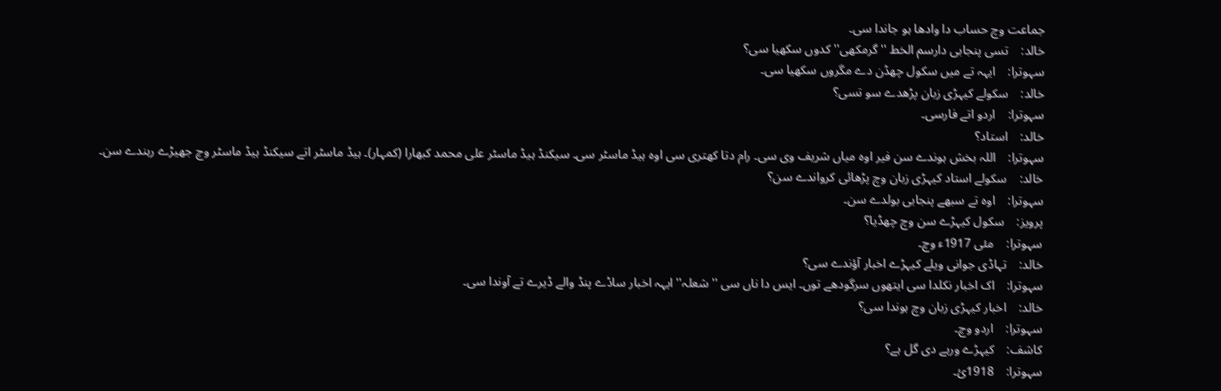جماعت وچ حساب دا وادھا ہو جاندا سی۔
خالد:    تسی پنجابی دارسم الخط ''گرمکھی'' کدوں سکھیا سی؟
سہوترا:    ایہہ تے میں سکول چھڈن دے مگروں سکھیا سی۔
خالد:    سکولے کیہڑی زبان پڑھدے سو تسی؟
سہوترا:    اردو اتے فارسی۔
خالد:    استاد؟
سہوترا:    اللہ بخش ہوندے سن فیر اوہ میاں شریف وی سی۔ رام دتا کھتری سی اوہ ہیڈ ماسٹر سی۔ سیکنڈ ہیڈ ماسٹر علی محمد کبھارا (کمہار)۔ ہیڈ ماسٹر اتے سیکنڈ ہیڈ ماسٹر وچ جھیڑے رہندے سن۔
خالد:    سکولے استاد کیہڑی زبان وچ پڑھائی کرواندے سن؟
سہوترا:    اوہ تے سبھے پنجابی بولدے سن۔
پرویز:    سکول کیہڑے سن وچ چھڈیا؟
سہوترا:    مئی 1917ء وچ۔
خالد:    تہاڈی جوانی ویلے کیہڑے اخبار آؤندے سی؟
سہوترا:    اک اخبار نکلدا سی ایتھوں سرگودھے توں۔ ایس دا ناں سی ''شعلہ'' ایہہ اخبار ساڈے پنڈ والے ڈیرے تے آوندا سی۔
خالد:    اخبار کیہڑی زبان وچ ہوندا سی؟
سہوترا:    اردو وچ۔
کاشف:    کیہڑے ورہے دی گل ہے؟
سہوترا:    1918ئ۔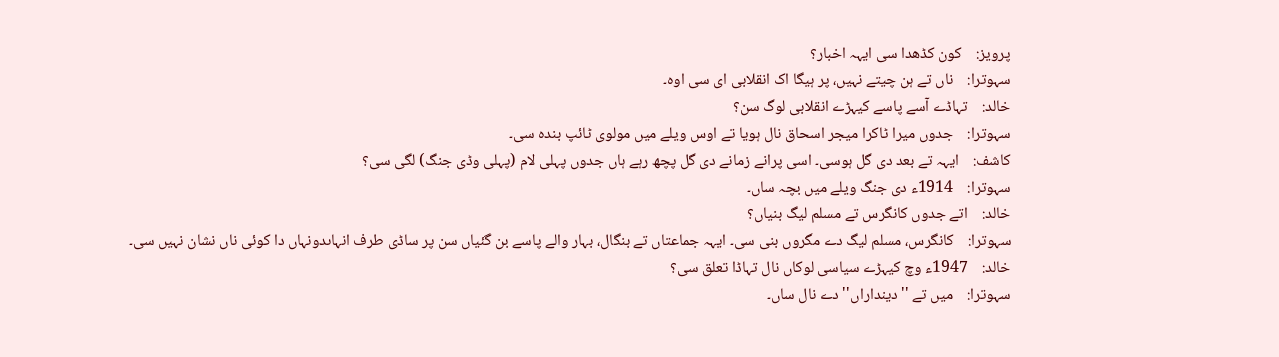پرویز:    کون کڈھدا سی ایہہ اخبار؟
سہوترا:    ناں تے ہن چیتے نہیں، پر ہیگا اک انقلابی ای سی اوہ۔
خالد:    تہاڈے آسے پاسے کیہڑے انقلابی لوگ سن؟
سہوترا:    جدوں میرا ٹاکرا میجر اسحاق نال ہویا تے اوس ویلے میں مولوی ٹائپ بندہ سی۔
کاشف:    ایہہ تے بعد دی گل ہوسی۔ اسی پرانے زمانے دی گل پچھ رہے ہاں جدوں پہلی لام (پہلی وڈی جنگ) لگی سی؟
سہوترا:    1914ء دی جنگ ویلے میں بچہ ساں۔
خالد:    اتے جدوں کانگرس تے مسلم لیگ بنیاں؟
سہوترا:    کانگرس، مسلم لیگ دے مگروں بنی سی۔ ایہہ جماعتاں تے بنگال، بہار والے پاسے بن گئیاں سن پر ساڈی طرف انہاںدونہاں دا کوئی ناں نشان نہیں سی۔
خالد:    1947ء وچ کیہڑے سیاسی لوکاں نال تہاڈا تعلق سی؟
سہوترا:    میں تے ''دینداراں'' دے نال ساں۔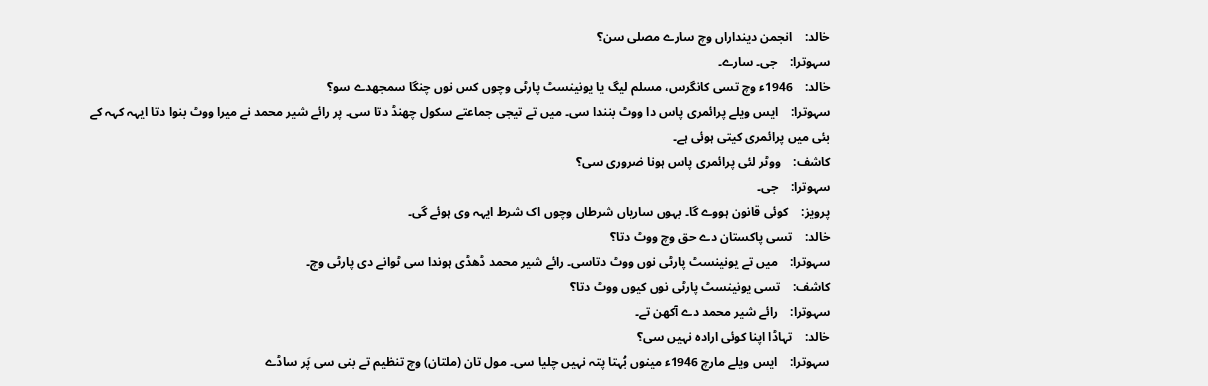خالد:    انجمن دینداراں وچ سارے مصلی سن؟
سہوترا:    جی۔ سارے۔
خالد:    1946ء وچ تسی کانگرس، مسلم لیگ یا یونینسٹ پارٹی وچوں کس نوں چنگا سمجھدے سو؟
سہوترا:    ایس ویلے پرائمری پاس دا ووٹ بنندا سی۔ میں تے تیجی جماعتے سکول چھنڈ دتا سی۔ پر رائے شیر محمد نے میرا ووٹ بنوا دتا ایہہ کہہ کے بئی میں پرائمری کیتی ہوئی ہے۔
کاشف:    ووٹر لئی پرائمری پاس ہونا ضروری سی؟
سہوترا:    جی۔
پرویز:    کوئی قانون ہووے گا۔ بہوں ساریاں شرطاں وچوں اک شرط ایہہ وی ہوئے گی۔
خالد:    تسی پاکستان دے حق وچ ووٹ دتا؟
سہوترا:    میں تے یونینسٹ پارٹی نوں ووٹ دتاسی۔ رائے شیر محمد ڈھڈی ہوندا سی ٹوانے دی پارٹی وچ۔
کاشف:    تسی یونینسٹ پارٹی نوں کیوں ووٹ دتا؟
سہوترا:    رائے شیر محمد دے آکھن تے۔
خالد:    تہاڈا اپنا کوئی ارادہ نہیں سی؟
سہوترا:    ایس ویلے مارچ 1946ء مینوں بُہتا پتہ نہیں چلیا سی۔ مول تان (ملتان) وچ تنظیم تے بنی سی پَر ساڈے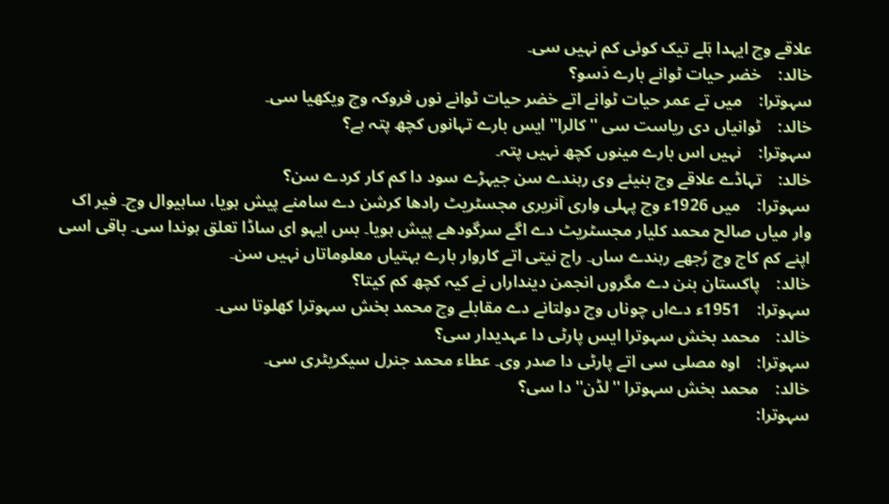علاقے وچ ایہدا ہَلے تیک کوئی کم نہیں سی۔
خالد:    خضر حیات ٹوانے بارے دَسو؟
سہوترا:    میں تے عمر حیات ٹوانے اتے خضر حیات ٹوانے نوں فروکہ وچ ویکھیا سی۔
خالد:    ٹوانیاں دی ریاست سی ''کالرا'' ایس بارے تہانوں کچھ پتہ ہے؟
سہوترا:    نہیں اس بارے مینوں کچھ نہیں پتہ۔
خالد:    تہاڈے علاقے وچ بنیئے وی رہندے سن جیہڑے سود دا کم کار کردے سن؟
سہوترا:    میں 1926ء وچ پہلی واری آنریری مجسٹریٹ رادھا کرشن دے سامنے پیش ہویا، ساہیوال وچ۔ فیر اک وار میاں صالح محمد کلیار مجسٹریٹ دے اگے سرگودھے پیش ہویا۔ بس ایہو ای ساڈا تعلق ہوندا سی۔ باقی اسی اپنے کم کاج وچ رُجھے رہندے ساں۔ راج نیتی اتے کاروار بارے بہتیاں معلوماتاں نہیں سن۔
خالد:    پاکستان بنن دے مگروں انجمن دینداراں نے کیہ کچھ کم کیتا؟
سہوترا:    1951ء دےاں چوناں وچ دولتانے دے مقابلے وچ محمد بخش سہوترا کھلوتا سی۔
خالد:    محمد بخش سہوترا ایس پارٹی دا عہدیدار سی؟
سہوترا:    اوہ مصلی سی اتے پارٹی دا صدر وی۔ عطاء محمد جنرل سیکریٹری سی۔
خالد:    محمد بخش سہوترا ''لڈن'' دا سی؟
سہوترا: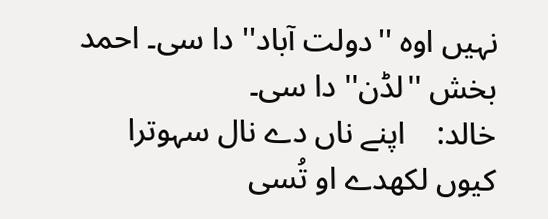نہیں اوہ ''دولت آباد'' دا سی۔ احمد بخش ''لڈن'' دا سی۔
خالد:    اپنے ناں دے نال سہوترا کیوں لکھدے او تُسی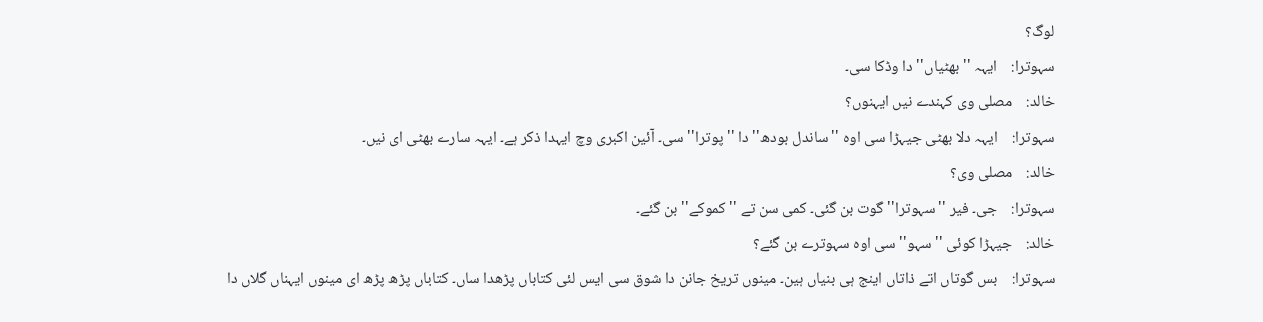لوگ؟
سہوترا:    ایہہ ''بھٹیاں'' دا وڈکا سی۔
خالد:    مصلی وی کہندے نیں ایہنوں؟
سہوترا:    ایہہ دلا بھٹی جیہڑا سی اوہ ''ساندل بودھ'' دا ''پوترا'' سی۔ آئین اکبری وچ ایہدا ذکر ہے۔ ایہہ سارے بھٹی ای نیں۔
خالد:    مصلی وی؟
سہوترا:    جی۔ فیر ''سہوترا'' گوت بن گئی۔ کمی سن تے ''کموکے'' بن گئے۔
خالد:    جیہڑا کوئی ''سہو'' سی اوہ سہوترے بن گئے؟
سہوترا:    بس گوتاں اتے ذاتاں اینج ہی بنیاں ہین۔ مینوں تریخ جانن دا شوق سی ایس لئی کتاباں پڑھدا ساں۔ کتاباں پڑھ پڑھ ای مینوں ایہناں گلاں دا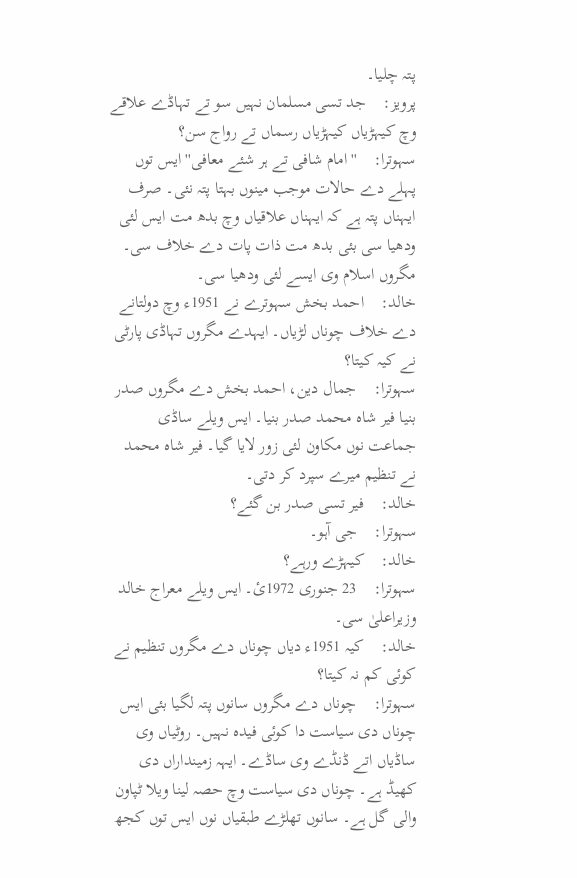پتہ چلیا۔
پرویز:    جد تسی مسلمان نہیں سو تے تہاڈے علاقے وچ کیہڑیاں کیہڑیاں رسماں تے رواج سن؟
سہوترا:    ''امام شافی تے ہر شئے معافی'' ایس توں پہلے دے حالات موجب مینوں بہتا پتہ نئی۔ صرف ایہناں پتہ ہے کہ ایہناں علاقیاں وچ بدھ مت ایس لئی ودھیا سی بئی بدھ مت ذات پات دے خلاف سی۔ مگروں اسلام وی ایسے لئی ودھیا سی۔
خالد:    احمد بخش سہوترے نے 1951ء وچ دولتانے دے خلاف چوناں لڑیاں۔ ایہدے مگروں تہاڈی پارٹی نے کیہ کیتا؟
سہوترا:    جمال دین، احمد بخش دے مگروں صدر بنیا فیر شاہ محمد صدر بنیا۔ ایس ویلے ساڈی جماعت نوں مکاون لئی زور لایا گیا۔ فیر شاہ محمد نے تنظیم میرے سپرد کر دتی۔
خالد:    فیر تسی صدر بن گئے؟
سہوترا:    جی آہو۔
خالد:    کیہڑے ورہے؟
سہوترا:    23 جنوری 1972ئ۔ ایس ویلے معراج خالد وزیراعلیٰ سی۔
خالد:    کیہ 1951ء دیاں چوناں دے مگروں تنظیم نے کوئی کم نہ کیتا؟
سہوترا:    چوناں دے مگروں سانوں پتہ لگیا بئی ایس چوناں دی سیاست دا کوئی فیدہ نہیں۔ روٹیاں وی ساڈیاں اتے ڈنڈے وی ساڈے۔ ایہہ زمینداراں دی کھیڈ ہے۔ چوناں دی سیاست وچ حصہ لینا ویلا ٹپاون والی گل ہے۔ سانوں تھلڑے طبقیاں نوں ایس توں کجھ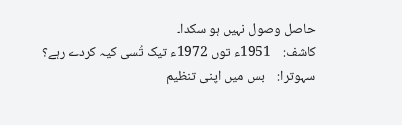حاصل وصول نہیں ہو سکدا۔
کاشف:    1951ء توں 1972ء تیک تُسی کیہ کردے رہے؟
سہوترا:    بس میں اپنی تنظیم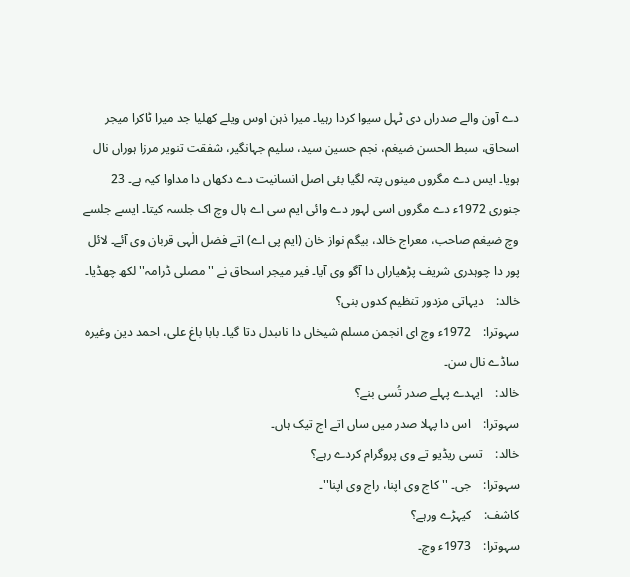دے آون والے صدراں دی ٹہل سیوا کردا رہیا۔ میرا ذہن اوس ویلے کھلیا جد میرا ٹاکرا میجر اسحاق، سبط الحسن ضیغم، نجم حسین سید، سلیم جہانگیر، شفقت تنویر مرزا ہوراں نال ہویا۔ ایس دے مگروں مینوں پتہ لگیا بئی اصل انسانیت دے دکھاں دا مداوا کیہ ہے۔ 23 جنوری 1972ء دے مگروں اسی لہور دے وائی ایم سی اے ہال وچ اک جلسہ کیتا۔ ایسے جلسے وچ ضیغم صاحب، معراج خالد، بیگم نواز خان (ایم پی اے) اتے فضل الٰہی قربان وی آئے۔ لائل پور دا چوہدری شریف پڑھیاراں دا آگو وی آیا۔ فیر میجر اسحاق نے ''مصلی ڈرامہ'' لکھ چھڈیا۔
خالد:    دیہاتی مزدور تنظیم کدوں بنی؟
سہوترا:    1972ء وچ ای انجمن مسلم شیخاں دا ناںبدل دتا گیا۔ بابا باغ علی، احمد دین وغیرہ ساڈے نال سن۔
خالد:    ایہدے پہلے صدر تُسی بنے؟
سہوترا:    اس دا پہلا صدر میں ساں اتے اج تیک ہاں۔
خالد:    تسی ریڈیو تے وی پروگرام کردے رہے؟
سہوترا:    جی۔ ''کاج وی اپنا، راج وی اپنا''۔
کاشف:    کیہڑے ورہے؟
سہوترا:    1973ء وچ۔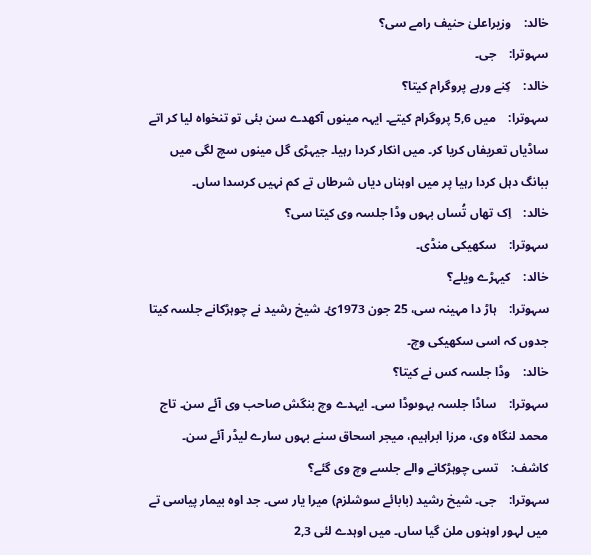خالد:    وزیراعلیٰ حنیف رامے سی؟
سہوترا:    جی۔
خالد:    کِنے ورہے پروگرام کیتا؟
سہوترا:    میں 5,6 پروگرام کیتے۔ ایہہ مینوں آکھدے سن بئی تو تنخواہ لیا کر اتے ساڈیاں تعریفاں کریا کر۔ میں انکار کردا رہیا۔ جیہڑی گل مینوں سچ لگی میں ببانگ دہل کردا رہیا پر میں اوہناں دیاں شرطاں تے کم نہیں کرسدا ساں۔
خالد:    اِک تھاں تُساں بہوں وڈا جلسہ وی کیتا سی؟
سہوترا:    سکھیکی منڈی۔
خالد:    کیہڑے ویلے؟
سہوترا:    ہاڑ دا مہینہ سی، 25 جون 1973ئ۔ شیخ رشید نے چوہڑکانے جلسہ کیتا جدوں کہ اسی سکھیکی وچ۔
خالد:    وڈا جلسہ کس نے کیتا؟
سہوترا:    ساڈا جلسہ بہوںوڈا سی۔ ایہدے وچ بنگش صاحب وی آئے سن۔ تاج محمد لنگاہ وی، مرزا ابراہیم، میجر اسحاق سنے بہوں سارے لیڈر آئے سن۔
کاشف:    تسی چوہڑکانے والے جلسے وچ وی گئے؟
سہوترا:    جی۔ شیخ رشید (بابائے سوشلزم) میرا یار سی۔ جد اوہ بیمار پیاسی تے میں لہور اوہنوں ملن گیا ساں۔ میں اوہدے لئی 2,3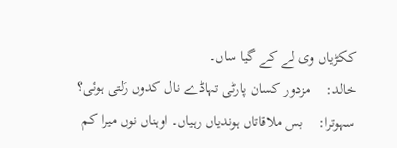ککڑیاں وی لے کے گیا ساں۔
خالد:    مزدور کسان پارٹی تہاڈے نال کدوں رَلتی ہوئی؟
سہوترا:    بس ملاقاتاں ہوندیاں رہیاں۔ اوہناں نوں میرا کم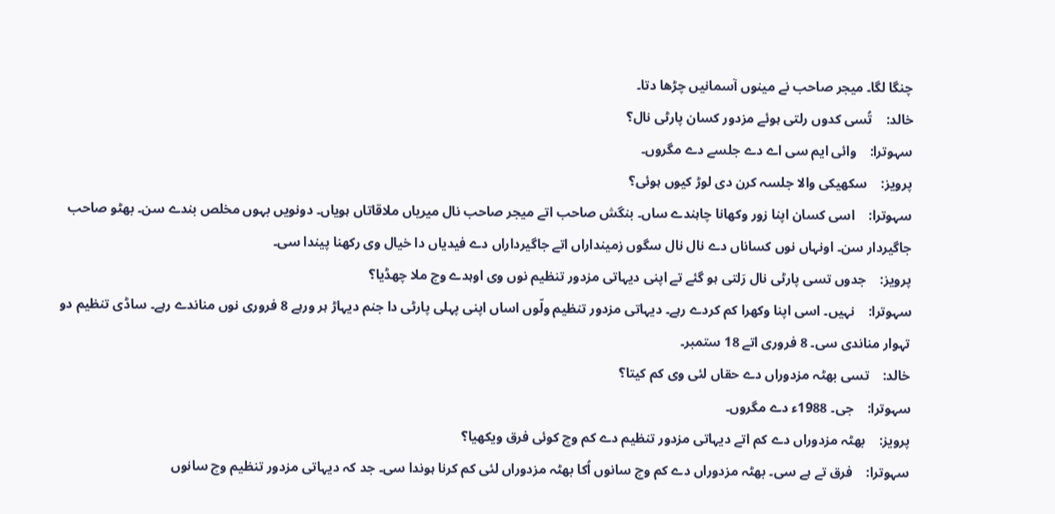چنگا لگا۔ میجر صاحب نے مینوں آسمانیں چڑھا دتا۔
خالد:    تُسی کدوں رلتی ہوئے مزدور کسان پارٹی نال؟
سہوترا:    وائی ایم سی اے دے جلسے دے مگروں۔
پرویز:    سکھیکی والا جلسہ کرن دی لوڑ کیوں ہوئی؟
سہوترا:    اسی کسان اپنا زور وکھانا چاہندے ساں۔ بنگش صاحب اتے میجر صاحب نال میریاں ملاقاتاں ہویاں۔ دونویں بہوں مخلص بندے سن۔ بھٹو صاحب جاگیردار سن۔ اونہاں نوں کساناں دے نال نال سگوں زمینداراں اتے جاگیرداراں دے فیدیاں دا خیال وی رکھنا پیندا سی۔
پرویز:    جدوں تسی پارٹی نال رَلتی ہو گئے تے اپنی دیہاتی مزدور تنظیم نوں وی اوہدے وچ ملا چھڈیا؟
سہوترا:    نہیں۔ اسی اپنا وکھرا کم کردے رہے۔ دیہاتی مزدور تنظیم ولّوں اساں اپنی پہلی پارٹی دا جنم دیہاڑ ہر ورہے 8 فروری نوں مناندے رہے۔ ساڈی تنظیم دو تہوار مناندی سی۔ 8 فروری اتے 18 ستمبر۔
خالد:    تسی بھٹہ مزدوراں دے حقاں لئی وی کم کیتا؟
سہوترا:    جی۔ 1988ء دے مگروں۔
پرویز:    بھٹہ مزدوراں دے کم اتے دیہاتی مزدور تنظیم دے کم وچ کوئی فرق ویکھیا؟
سہوترا:    فرق تے ہے سی۔ بھٹہ مزدوراں دے کم وچ سانوں اُکا بھٹہ مزدوراں لئی کم کرنا ہوندا سی۔ جد کہ دیہاتی مزدور تنظیم وچ سانوں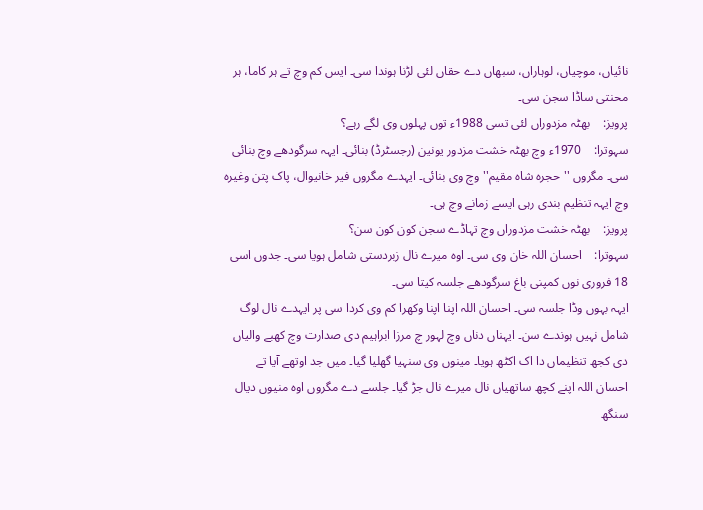نائیاں، موچیاں، لوہاراں، سبھاں دے حقاں لئی لڑنا ہوندا سی۔ ایس کم وچ تے ہر کاما، ہر محنتی ساڈا سجن سی۔
پرویز:    بھٹہ مزدوراں لئی تسی 1988ء توں پہلوں وی لگے رہے؟
سہوترا:    1970ء وچ بھٹہ خشت مزدور یونین (رجسٹرڈ) بنائی۔ ایہہ سرگودھے وچ بنائی سی۔ مگروں ''حجرہ شاہ مقیم'' وچ وی بنائی۔ ایہدے مگروں فیر خانیوال، پاک پتن وغیرہ وچ ایہہ تنظیم بندی رہی ایسے زمانے وچ ہی۔
پرویز:    بھٹہ خشت مزدوراں وچ تہاڈے سجن کون کون سن؟
سہوترا:    احسان اللہ خان وی سی۔ اوہ میرے نال زبردستی شامل ہویا سی۔ جدوں اسی 18 فروری نوں کمپنی باغ سرگودھے جلسہ کیتا سی۔
ایہہ بہوں وڈا جلسہ سی۔ احسان اللہ اپنا اپنا وکھرا کم وی کردا سی پر ایہدے نال لوگ شامل نہیں ہوندے سن۔ ایہناں دناں وچ لہور چ مرزا ابراہیم دی صدارت وچ کھبے والیاں دی کجھ تنظیماں دا اک اکٹھ ہویا۔ مینوں وی سنہیا گھلیا گیا۔ میں جد اوتھے آیا تے احسان اللہ اپنے کچھ ساتھیاں نال میرے نال جڑ گیا۔ جلسے دے مگروں اوہ منیوں دیال سنگھ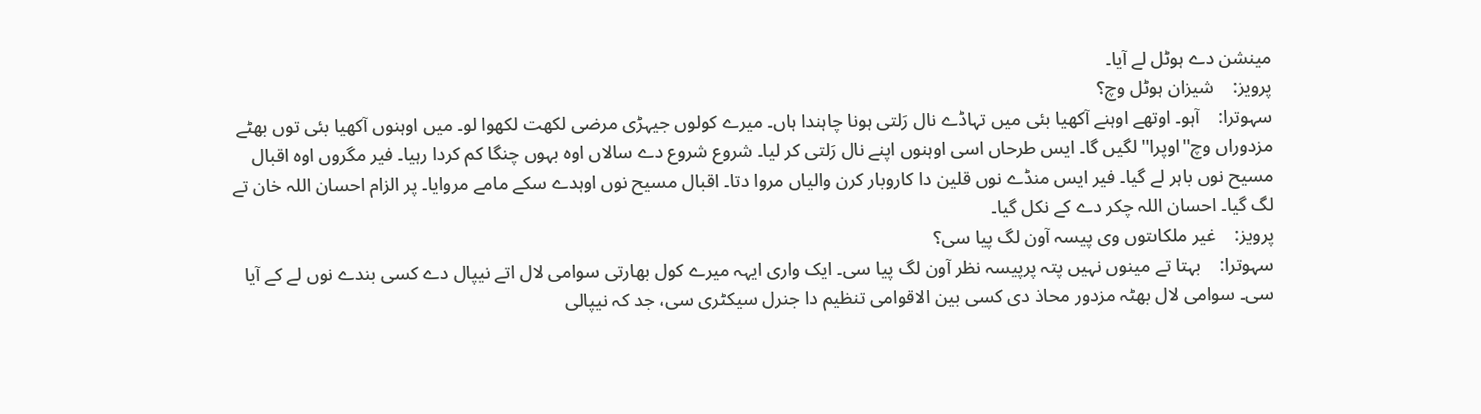مینشن دے ہوٹل لے آیا۔
پرویز:    شیزان ہوٹل وچ؟
سہوترا:    آہو۔ اوتھے اوہنے آکھیا بئی میں تہاڈے نال رَلتی ہونا چاہندا ہاں۔ میرے کولوں جیہڑی مرضی لکھت لکھوا لو۔ میں اوہنوں آکھیا بئی توں بھٹے مزدوراں وچ''اوپرا'' لگیں گا۔ ایس طرحاں اسی اوہنوں اپنے نال رَلتی کر لیا۔ شروع شروع دے سالاں اوہ بہوں چنگا کم کردا رہیا۔ فیر مگروں اوہ اقبال مسیح نوں باہر لے گیا۔ فیر ایس منڈے نوں قلین دا کاروبار کرن والیاں مروا دتا۔ اقبال مسیح نوں اوہدے سکے مامے مروایا۔ پر الزام احسان اللہ خان تے لگ گیا۔ احسان اللہ چکر دے کے نکل گیا۔
پرویز:    غیر ملکاںتوں وی پیسہ آون لگ پیا سی؟
سہوترا:    بہتا تے مینوں نہیں پتہ پرپیسہ نظر آون لگ پیا سی۔ ایک واری ایہہ میرے کول بھارتی سوامی لال اتے نیپال دے کسی بندے نوں لے کے آیا سی۔ سوامی لال بھٹہ مزدور محاذ دی کسی بین الاقوامی تنظیم دا جنرل سیکٹری سی، جد کہ نیپالی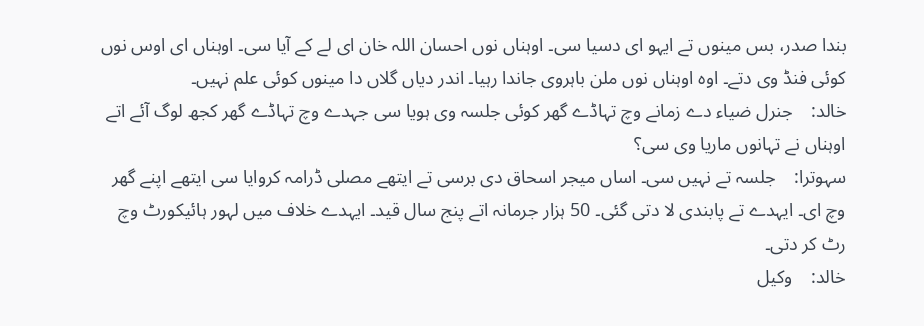بندا صدر، بس مینوں تے ایہو ای دسیا سی۔ اوہناں نوں احسان اللہ خان ای لے کے آیا سی۔ اوہناں ای اوس نوں کوئی فنڈ وی دتے۔ اوہ اوہناں نوں ملن باہروی جاندا رہیا۔ اندر دیاں گلاں دا مینوں کوئی علم نہیں۔
خالد:    جنرل ضیاء دے زمانے وچ تہاڈے گھر کوئی جلسہ وی ہویا سی جہدے وچ تہاڈے گھر کجھ لوگ آئے اتے اوہناں نے تہانوں ماریا وی سی؟
سہوترا:    جلسہ تے نہیں سی۔ اساں میجر اسحاق دی برسی تے ایتھے مصلی ڈرامہ کروایا سی ایتھے اپنے گھر وچ ای۔ ایہدے تے پابندی لا دتی گئی۔ 50 ہزار جرمانہ اتے پنج سال قید۔ ایہدے خلاف میں لہور ہائیکورٹ وچ رٹ کر دتی۔
خالد:    وکیل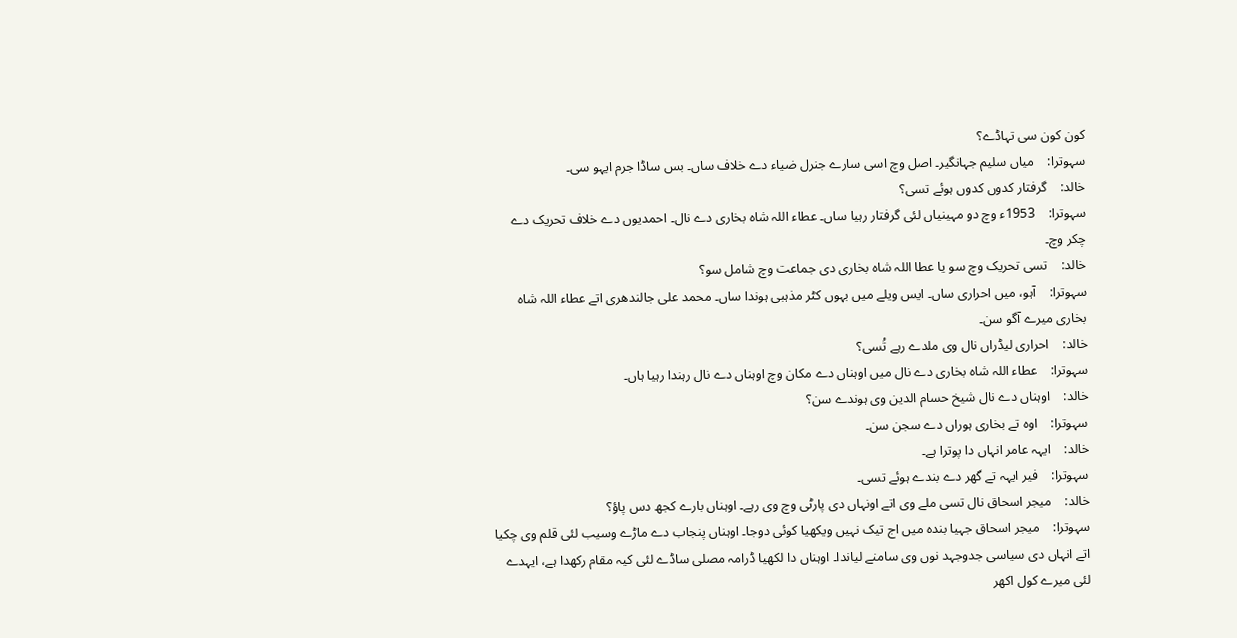کون کون سی تہاڈے؟
سہوترا:    میاں سلیم جہانگیر۔ اصل وچ اسی سارے جنرل ضیاء دے خلاف ساں۔ بس ساڈا جرم ایہو سی۔
خالد:    گرفتار کدوں کدوں ہوئے تسی؟
سہوترا:    1953ء وچ دو مہینیاں لئی گرفتار رہیا ساں۔ عطاء اللہ شاہ بخاری دے نال۔ احمدیوں دے خلاف تحریک دے چکر وچ۔
خالد:    تسی تحریک وچ سو یا عطا اللہ شاہ بخاری دی جماعت وچ شامل سو؟
سہوترا:    آہو، میں احراری ساں۔ ایس ویلے میں بہوں کٹر مذہبی ہوندا ساں۔ محمد علی جالندھری اتے عطاء اللہ شاہ بخاری میرے آگو سن۔
خالد:    احراری لیڈراں نال وی ملدے رہے تُسی؟
سہوترا:    عطاء اللہ شاہ بخاری دے نال میں اوہناں دے مکان وچ اوہناں دے نال رہندا رہیا ہاں۔
خالد:    اوہناں دے نال شیخ حسام الدین وی ہوندے سن؟
سہوترا:    اوہ تے بخاری ہوراں دے سجن سن۔
خالد:    ایہہ عامر انہاں دا پوترا ہے۔
سہوترا:    فیر ایہہ تے گھر دے بندے ہوئے تسی۔
خالد:    میجر اسحاق نال تسی ملے وی اتے اونہاں دی پارٹی وچ وی رہے۔ اوہناں بارے کجھ دس پاؤ؟
سہوترا:    میجر اسحاق جہیا بندہ میں اج تیک نہیں ویکھیا کوئی دوجا۔ اوہناں پنجاب دے ماڑے وسیب لئی قلم وی چکیا اتے انہاں دی سیاسی جدوجہد نوں وی سامنے لیاندا۔ اوہناں دا لکھیا ڈرامہ مصلی ساڈے لئی کیہ مقام رکھدا ہے، ایہدے لئی میرے کول اکھر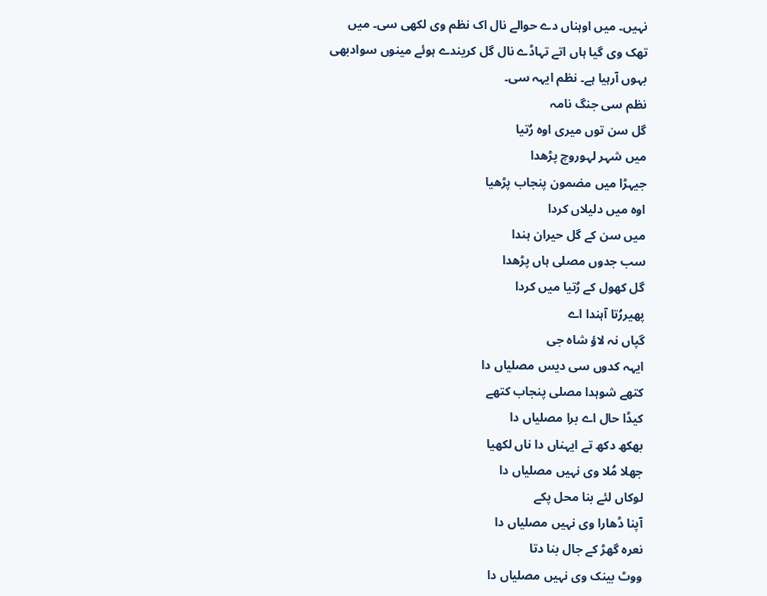نہیں۔ میں اوہناں دے حوالے نال اک نظم وی لکھی سی۔ میں تھک وی گیا ہاں اتے تہاڈے نال گل کریندے ہوئے مینوں سوادبھی بہوں آرہیا ہے۔ نظم ایہہ سی۔
نظم سی جنگ نامہ
گل سن توں میری اوہ رُتیا
میں شہر لہوروچ پڑھدا
جیہڑا میں مضمون پنجاب پڑھیا
اوہ میں دلیلاں کردا
میں سن کے گل حیران ہندا
سب جدوں مصلی ہاں پڑھدا
گل کھول کے رُتیا میں کردا
پھیررُتا آہندا اے
گپاں نہ لاؤ شاہ جی
ایہہ کدوں سی دیس مصلیاں دا
کتھے شوہدا مصلی پنجاب کتھے
کیڈا حال اے برا مصلیاں دا
بھکھ دکھ تے ایہناں دا ناں لکھیا
جھلا مُلا وی نہیں مصلیاں دا
لوکاں لئے بنا محل پکے
آپنا ڈھارا وی نہیں مصلیاں دا
نعرہ گھڑ کے جال بنا دتا
ووٹ بینک وی نہیں مصلیاں دا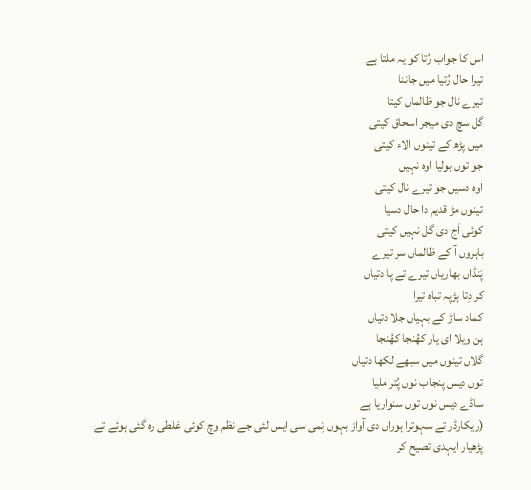اس کا جواب رُتا کو یہ ملتا ہے
تیرا حال رُتیا میں جاننا
تیرے نال جو ظالماں کیتا
گل سچ دی میجر اسحاق کیتی
میں پڑھ کے تینوں الاء کیتی
جو توں بولیا اوہ نہیں
اوہ دسیں جو تیرے نال کیتی
تینوں مڑ قدیم دا حال دسیا
کوئی اَج دی گل نہیں کیتی
باہروں آ کے ظالماں سر تیرے
پَنڈاں بھاریاں تیرے تے پا دتیاں
کر دِتا ہڑپہ تباہ تیرا
کماد ساڑ کے بہیاں جلا دتیاں
ہن ویلا ای یار کھُنجا کھُنجا
گلاں تینوں میں سبھے لکھا دتیاں
توں دیس پنجاب نوں پُتر ملیا
ساڈے دیس نوں توں سنواریا ہے
(ریکارڈر تے سہوترا ہوراں دی آواز بہوں نِمی سی ایس لئی جے نظم وچ کوئی غلطی رہ گئی ہوئے تے پڑھیار ایہدی تصیح کر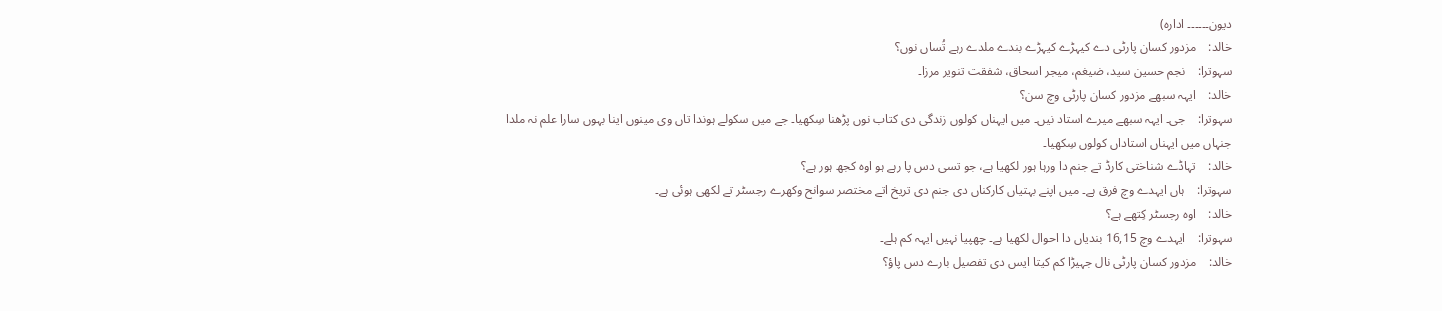دیون۔۔۔۔۔۔ ادارہ)
خالد:    مزدور کسان پارٹی دے کیہڑے کیہڑے بندے ملدے رہے تُساں نوں؟
سہوترا:    نجم حسین سید، ضیغم، میجر اسحاق، شفقت تنویر مرزا۔
خالد:    ایہہ سبھے مزدور کسان پارٹی وچ سن؟
سہوترا:    جی۔ ایہہ سبھے میرے استاد نیں۔ میں ایہناں کولوں زندگی دی کتاب نوں پڑھنا سِکھیا۔ جے میں سکولے ہوندا تاں وی مینوں اینا بہوں سارا علم نہ ملدا جنہاں میں ایہناں استاداں کولوں سِکھیا۔
خالد:    تہاڈے شناختی کارڈ تے جنم دا ورہا ہور لکھیا ہے، جو تسی دس پا رہے ہو اوہ کجھ ہور ہے؟
سہوترا:    ہاں ایہدے وچ فرق ہے۔ میں اپنے بہتیاں کارکناں دی جنم دی تریخ اتے مختصر سوانح وکھرے رجسٹر تے لکھی ہوئی ہے۔
خالد:    اوہ رجسٹر کِتھے ہے؟
سہوترا:    ایہدے وچ 16,15 بندیاں دا احوال لکھیا ہے۔ چھپیا نہیں ایہہ کم ہلے۔
خالد:    مزدور کسان پارٹی نال جہیڑا کم کیتا ایس دی تفصیل بارے دس پاؤ؟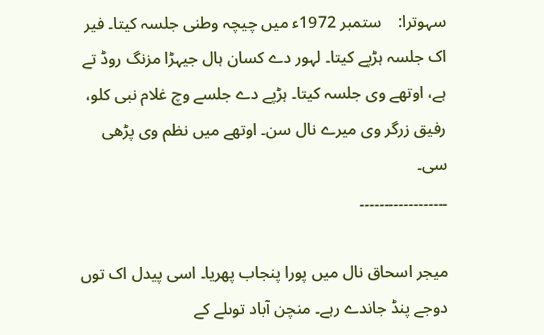سہوترا:    ستمبر 1972ء میں چیچہ وطنی جلسہ کیتا۔ فیر اک جلسہ ہڑپے کیتا۔ لہور دے کسان ہال جیہڑا مزنگ روڈ تے ہے، اوتھے وی جلسہ کیتا۔ ہڑپے دے جلسے وچ غلام نبی کلو، رفیق زرگر وی میرے نال سن۔ اوتھے میں نظم وی پڑھی سی۔
۔۔۔۔۔۔۔۔۔۔۔۔۔۔۔۔۔۔

میجر اسحاق نال میں پورا پنجاب پھریا۔ اسی پیدل اک توں دوجے پنڈ جاندے رہے۔ منچن آباد توںلے کے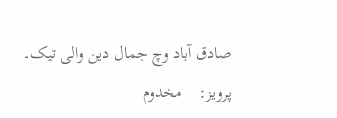صادق آباد وچ جمال دین والی تیک۔
پرویز:    مخدوم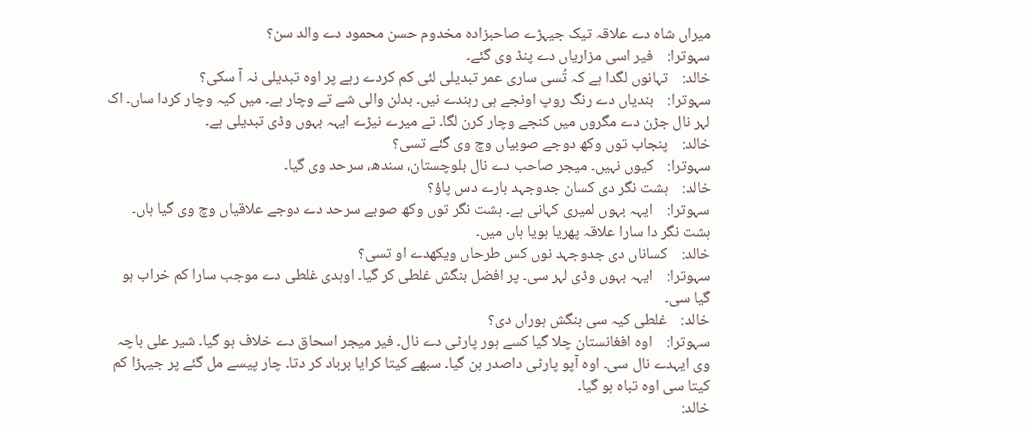میراں شاہ دے علاقہ تیک جیہڑے صاحبزادہ مخدوم حسن محمود دے والد سن؟
سہوترا:    فیر اسی مزاریاں دے پنڈ وی گئے۔
خالد:    تہانوں لگدا ہے کہ تُسی ساری عمر تبدیلی لئی کم کردے رہے پر اوہ تبدیلی نہ آ سکی؟
سہوترا:    بندیاں دے رنگ روپ اونجے ہی رہندے نیں۔ بدلن والی شے تے وچار ہے۔ میں کیہ وچار کردا ساں۔ اک لہر نال جڑن دے مگروں میں کنجے وچار کرن لگا۔ تے میرے نیڑے ایہہ بہوں وڈی تبدیلی ہے۔
خالد:    پنجاب توں وکھ دوجے صوبیاں وچ وی گئے تسی؟
سہوترا:    کیوں نہیں۔ میجر صاحب دے نال بلوچستان، سندھ، سرحد وی گیا۔
خالد:    ہشت نگر دی کسان جدوجہد بارے دس پاؤ؟
سہوترا:    ایہہ بہوں لمیری کہانی ہے۔ ہشت نگر توں وکھ صوبے سرحد دے دوجے علاقیاں وچ وی گیا ہاں۔ ہشت نگر دا سارا علاقہ پھریا ہویا ہاں میں۔
خالد:    کساناں دی جدوجہد نوں کس طرحاں ویکھدے او تسی؟
سہوترا:    ایہہ بہوں وڈی لہر سی۔ پر افضل بنگش غلطی کر گیا۔ اوہدی غلطی دے موجب سارا کم خراب ہو گیا سی۔
خالد:    غلطی کیہ سی بنگش ہوراں دی؟
سہوترا:    اوہ افغانستان چلا گیا کسے ہور پارٹی دے نال۔ فیر میجر اسحاق دے خلاف ہو گیا۔ شیر علی باچہ وی ایہدے نال سی۔ اوہ آپو پارٹی داصدر بن گیا۔ سبھے کیتا کرایا برباد کر دتا۔ چار پیسے مل گئے پر جیہڑا کم کیتا سی اوہ تباہ ہو گیا۔
خالد: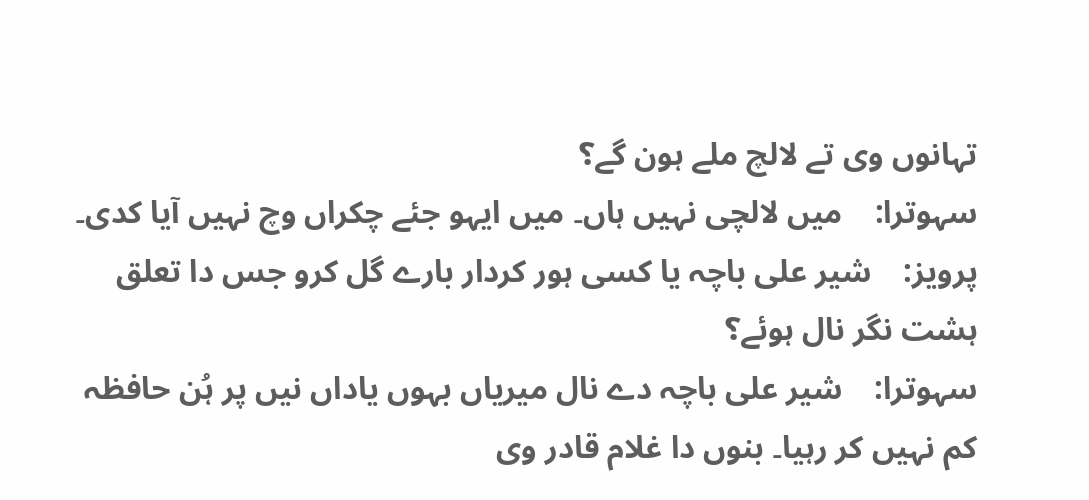تہانوں وی تے لالچ ملے ہون گے؟
سہوترا:    میں لالچی نہیں ہاں۔ میں ایہو جئے چکراں وچ نہیں آیا کدی۔
پرویز:    شیر علی باچہ یا کسی ہور کردار بارے گل کرو جس دا تعلق ہشت نگر نال ہوئے؟
سہوترا:    شیر علی باچہ دے نال میریاں بہوں یاداں نیں پر ہُن حافظہ کم نہیں کر رہیا۔ بنوں دا غلام قادر وی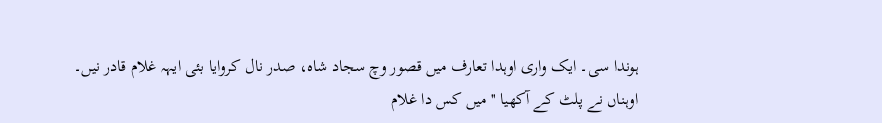ہوندا سی۔ ایک واری اوہدا تعارف میں قصور وچ سجاد شاہ، صدر نال کروایا بئی ایہہ غلام قادر نیں۔ اوہناں نے پلٹ کے آکھیا ''میں کس دا غلام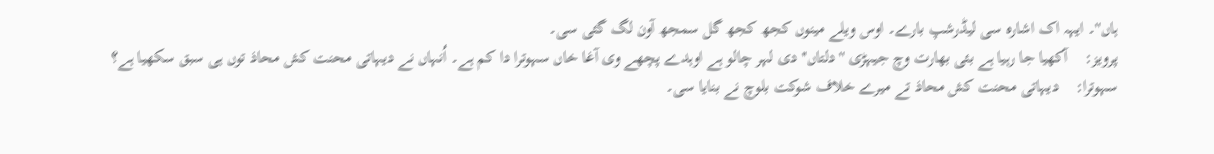ہاں''۔ ایہہ اک اشارہ سی لیڈرشپ بارے۔ اوس ویلے مینوں کجھ کجھ گل سمجھ آون لگ گئی سی۔
پرویز:    آکھیا جا رہیا ہے بئی بھارت وچ جیہڑی ''دلتاں'' دی لہر چالو ہے اوہدے پچھے وی آغا خاں سہوترا دا کم ہے۔ اُنہاں نے دیہاتی محنت کش محاذ توں ہی سبق سکھیا ہے؟
سہوترا:    دیہاتی محنت کش محاذ تے میرے خلاف شوکت بلوچ نے بنایا سی۔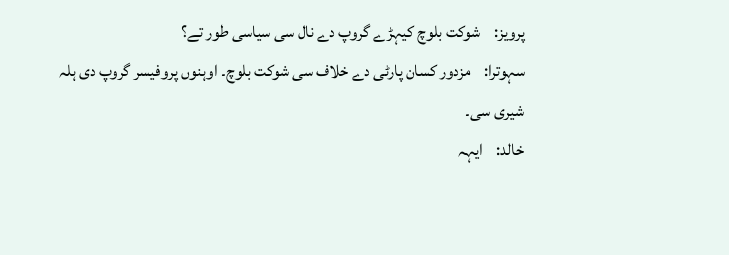پرویز:    شوکت بلوچ کیہڑے گروپ دے نال سی سیاسی طور تے؟
سہوترا:    مزدور کسان پارٹی دے خلاف سی شوکت بلوچ۔ اوہنوں پروفیسر گروپ دی ہلہ شیری سی۔
خالد:    ایہہ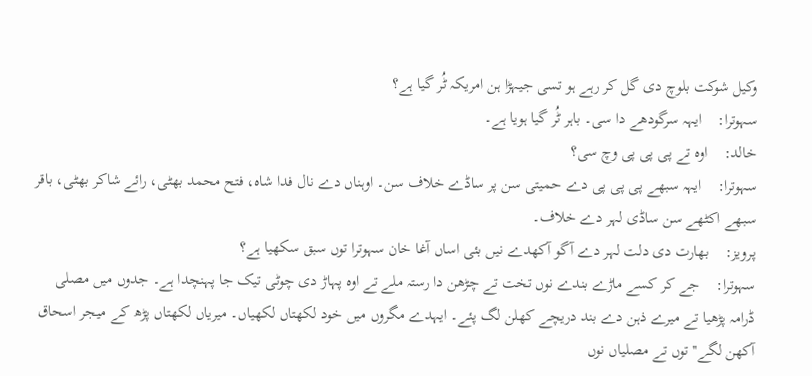وکیل شوکت بلوچ دی گل کر رہے ہو تسی جیہڑا ہن امریکہ ٹُر گیا ہے؟
سہوترا:    ایہہ سرگودھے دا سی۔ باہر ٹُر گیا ہویا ہے۔
خالد:    اوہ تے پی پی پی وچ سی؟
سہوترا:    ایہہ سبھے پی پی پی دے حمیتی سن پر ساڈے خلاف سن۔ اوہناں دے نال فدا شاہ، فتح محمد بھٹی، رائے شاکر بھٹی، باقر سبھے اکٹھے سن ساڈی لہر دے خلاف۔
پرویز:    بھارت دی دلت لہر دے آگو آکھدے نیں بئی اساں آغا خان سہوترا توں سبق سکھیا ہے؟
سہوترا:    جے کر کسے ماڑے بندے نوں تخت تے چڑھن دا رستہ ملے تے اوہ پہاڑ دی چوٹی تیک جا پہنچدا ہے۔ جدوں میں مصلی ڈرامہ پڑھیا تے میرے ذہن دے بند دریچے کھلن لگ پئے۔ ایہدے مگروں میں خود لکھتاں لکھیاں۔ میریاں لکھتاں پڑھ کے میجر اسحاق آکھن لگے''توں تے مصلیاں نوں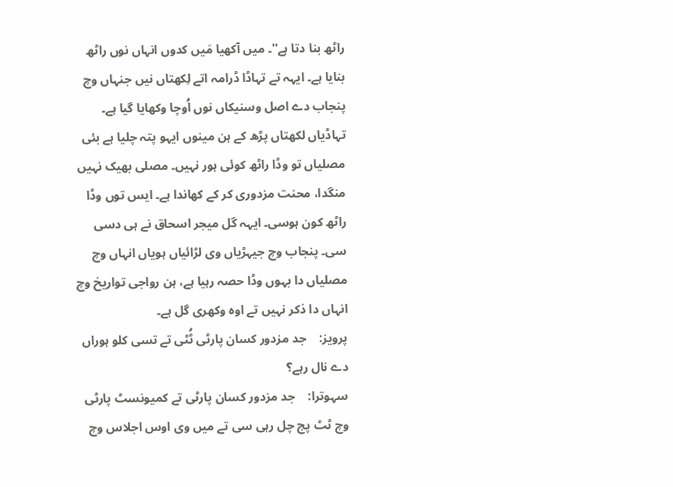راٹھ بنا دتا ہے''۔ میں آکھیا مَیں کدوں انہاں نوں راٹھ بنایا ہے۔ ایہہ تے تہاڈا ڈرامہ اتے لِکھتاں نیں جنہاں وچ پنجاب دے اصل وسنیکاں نوں اُوچا وکھایا گیا ہے۔ تہاڈیاں لکھتاں پڑھ کے ہن مینوں ایہو پتہ چلیا ہے بئی مصلیاں تو وڈا راٹھ کوئی ہور نہیں۔ مصلی بھیک نہیں منگدا، محنت مزدوری کر کے کھاندا ہے۔ ایس توں وڈا راٹھ کون ہوسی۔ ایہہ گل میجر اسحاق نے ہی دسی سی۔ پنجاب وچ جیہڑیاں وی لڑائیاں ہویاں انہاں وچ مصلیاں دا بہوں وڈا حصہ رہیا ہے، ہن رواجی تواریخ وچ انہاں دا ذکر نہیں تے اوہ وکھری گل ہے۔
پرویز:    جد مزدور کسان پارٹی ٹُٹی تے تسی کلو ہوراں دے نال رہے؟
سہوترا:    جد مزدور کسان پارٹی تے کمیونسٹ پارٹی وچ ٹٹ پج چل رہی سی تے میں وی اوس اجلاس وچ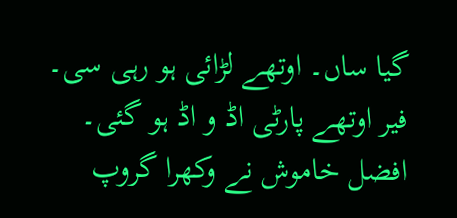گیا ساں۔ اوتھے لڑائی ہو رہی سی۔ فیر اوتھے پارٹی اڈ و اڈ ہو گئی۔ افضل خاموش نے وکھرا گروپ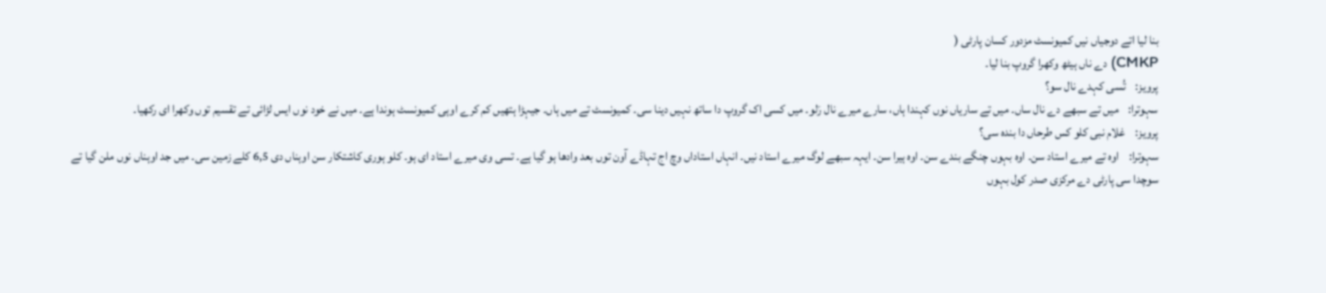بنا لیا اتے دوجیاں نیں کمیونسٹ مزدور کسان پارٹی (
CMKP) دے ناں ہیٹھ وکھرا گروپ بنا لیا۔
پرویز:    تُسی کہدے نال سو؟
سہوترا:    میں تے سبھے دے نال ساں۔ میں تے ساریاں نوں کہندا ہاں، سارے میرے نال رَلو۔ میں کسی اک گروپ دا ساتھ نہیں دینا سی۔ کمیونسٹ تے میں ہاں۔ جیہڑا ہتھیں کم کرے اوہی کمیونسٹ ہوندا ہے۔ میں نے خود نوں ایس لڑائی تے تقسیم توں وکھرا ای رکھیا۔
پرویز:    غلام نبی کلو کس طرحاں دا بندہ سی؟
سہوترا:    اوہ تے میرے استاد سن۔ اوہ بہوں چنگے بندے سن۔ اوہ ہیرا سن۔ ایہہ سبھے لوگ میرے استاد نیں۔ انہاں استاداں وچ اج تہاڈے آون توں بعد وادھا ہو گیا ہے۔ تسی وی میرے استاد ای ہو۔ کلو ہوری کاشتکار سن اوہناں دی 6,5 کلے زمین سی۔ میں جد اوہناں نوں ملن گیا تے سوچدا سی پارٹی دے مرکزی صدر کول بہوں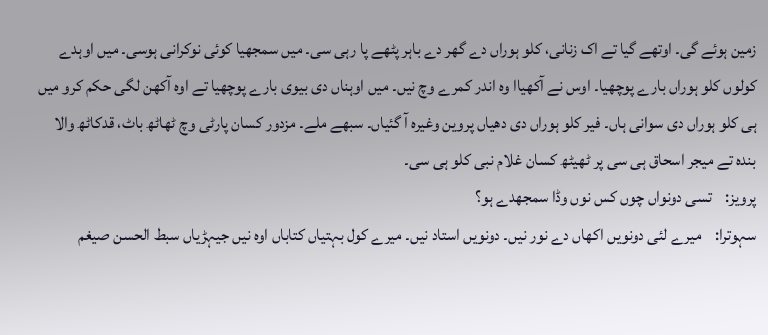زمین ہوئے گی۔ اوتھے گیا تے اک زنانی، کلو ہوراں دے گھر دے باہر پٹھے پا رہی سی۔ میں سمجھیا کوئی نوکرانی ہوسی۔ میں اوہدے کولوں کلو ہوراں بارے پوچھیا۔ اوس نے آکھیاا وہ اندر کمرے وچ نیں۔ میں اوہناں دی بیوی بارے پوچھیا تے اوہ آکھن لگی حکم کرو میں ہی کلو ہوراں دی سوانی ہاں۔ فیر کلو ہوراں دی دھیاں پروین وغیرہ آ گئیاں۔ سبھے ملے۔ مزدور کسان پارٹی وچ ٹھاٹھ باٹ، قدکاٹھ والا بندہ تے میجر اسحاق ہی سی پر ٹھیٹھ کسان غلام نبی کلو ہی سی۔
پرویز:    تسی دونواں چوں کس نوں وڈا سمجھدے ہو؟
سہوترا:    میرے لئی دونویں اکھاں دے نور نیں۔ دونویں استاد نیں۔ میرے کول بہتیاں کتاباں اوہ نیں جیہڑیاں سبط الحسن صیغم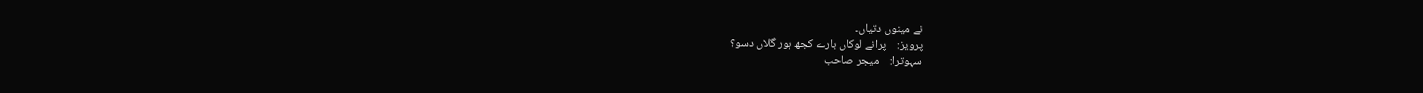نے مینوں دتیاں۔
پرویز:    پرانے لوکاں بارے کجھ ہور گلاں دسو؟
سہوترا:    میجر صاحب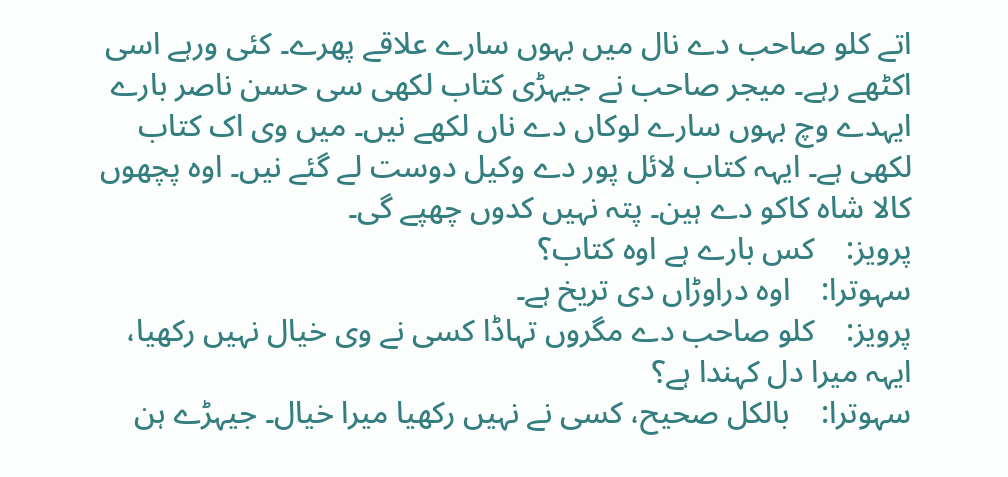اتے کلو صاحب دے نال میں بہوں سارے علاقے پھرے۔ کئی ورہے اسی اکٹھے رہے۔ میجر صاحب نے جیہڑی کتاب لکھی سی حسن ناصر بارے ایہدے وچ بہوں سارے لوکاں دے ناں لکھے نیں۔ میں وی اک کتاب لکھی ہے۔ ایہہ کتاب لائل پور دے وکیل دوست لے گئے نیں۔ اوہ پچھوں کالا شاہ کاکو دے ہین۔ پتہ نہیں کدوں چھپے گی۔
پرویز:    کس بارے ہے اوہ کتاب؟
سہوترا:    اوہ دراوڑاں دی تریخ ہے۔
پرویز:    کلو صاحب دے مگروں تہاڈا کسی نے وی خیال نہیں رکھیا، ایہہ میرا دل کہندا ہے؟
سہوترا:    بالکل صحیح، کسی نے نہیں رکھیا میرا خیال۔ جیہڑے ہن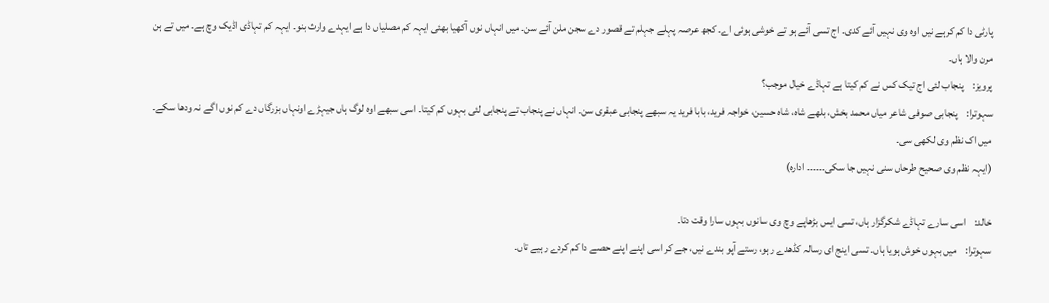پارٹی دا کم کرہے نیں اوہ وی نہیں آئے کدی۔ اج تسی آئے ہو تے خوشی ہوئی اے۔ کجھ عرصہ پہلے جہلم تے قصور دے سجن ملن آئے سن۔ میں انہاں نوں آکھیا بھئی ایہہ کم مصلیاں دا ہے ایہدے وارث بنو۔ ایہہ کم تہاڈی اڈیک وچ ہے۔ میں تے ہن مرن والا ہاں۔
پرویز:    پنجاب لئی اج تیک کس نے کم کیتا ہے تہاڈے خیال موجب؟
سہوترا:    پنجابی صوفی شاعر میاں محمد بخش، بلھے شاہ، شاہ حسین، خواجہ فرید، بابا فرید یہ سبھے پنجابی عبقری سن۔ انہاں نے پنجاب تے پنجابی لئی بہوں کم کیتا۔ اسی سبھے اوہ لوگ ہاں جیہڑے اونہاں بزرگاں دے کم نوں اگے نہ ودھا سکے۔ میں اک نظم وی لکھی سی۔
(ایہہ نظم وی صحیح طرحاں سنی نہیں جا سکی۔۔۔۔۔۔ ادارہ)

خالد:    اسی سارے تہاڈے شکرگزار ہاں، تسی ایس بڑھاپے وچ وی سانوں بہوں سارا وقت دتا۔
سہوترا:    میں بہوں خوش ہویا ہاں۔ تسی اینج ای رسالہ کڈھدے رہو، رستے آپو بندے نیں، جے کر اسی اپنے اپنے حصے دا کم کردے رہیے تاں۔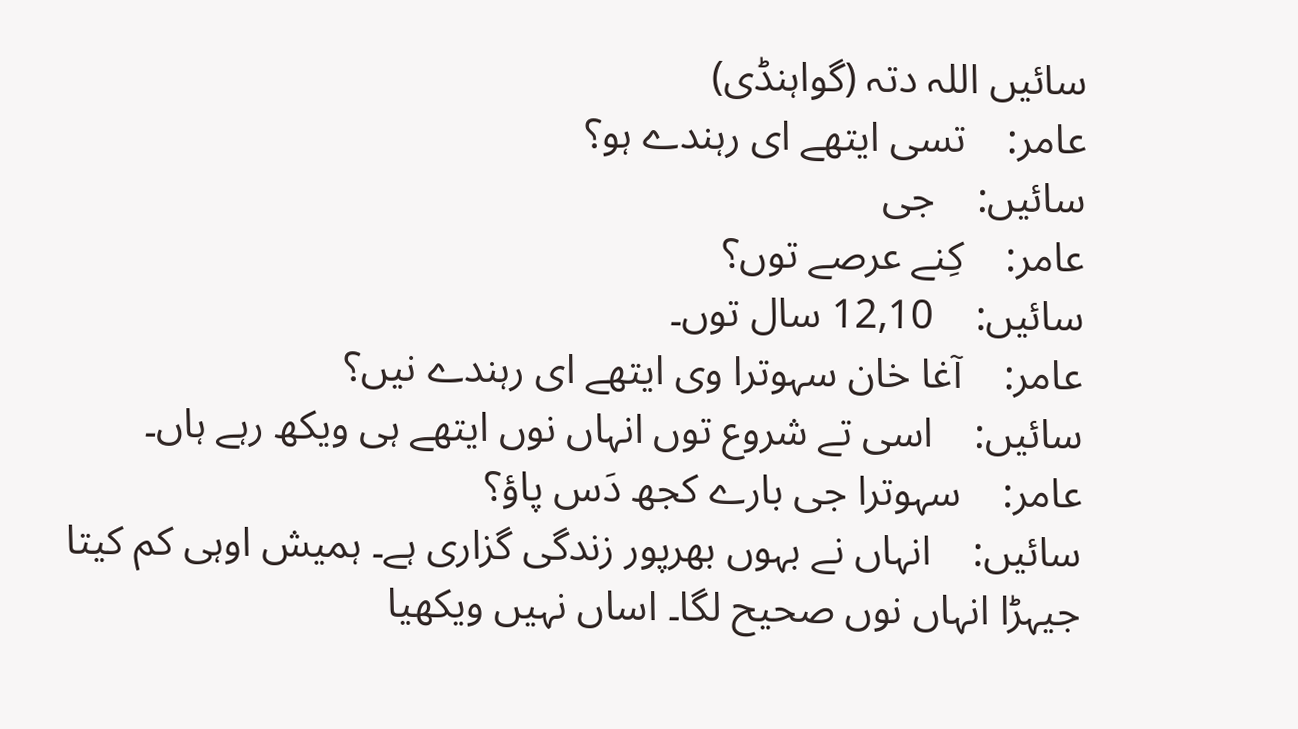سائیں اللہ دتہ (گواہنڈی)
عامر:    تسی ایتھے ای رہندے ہو؟
سائیں:    جی
عامر:    کِنے عرصے توں؟
سائیں:    12,10 سال توں۔
عامر:    آغا خان سہوترا وی ایتھے ای رہندے نیں؟
سائیں:    اسی تے شروع توں انہاں نوں ایتھے ہی ویکھ رہے ہاں۔
عامر:    سہوترا جی بارے کجھ دَس پاؤ؟
سائیں:    انہاں نے بہوں بھرپور زندگی گزاری ہے۔ ہمیش اوہی کم کیتا جیہڑا انہاں نوں صحیح لگا۔ اساں نہیں ویکھیا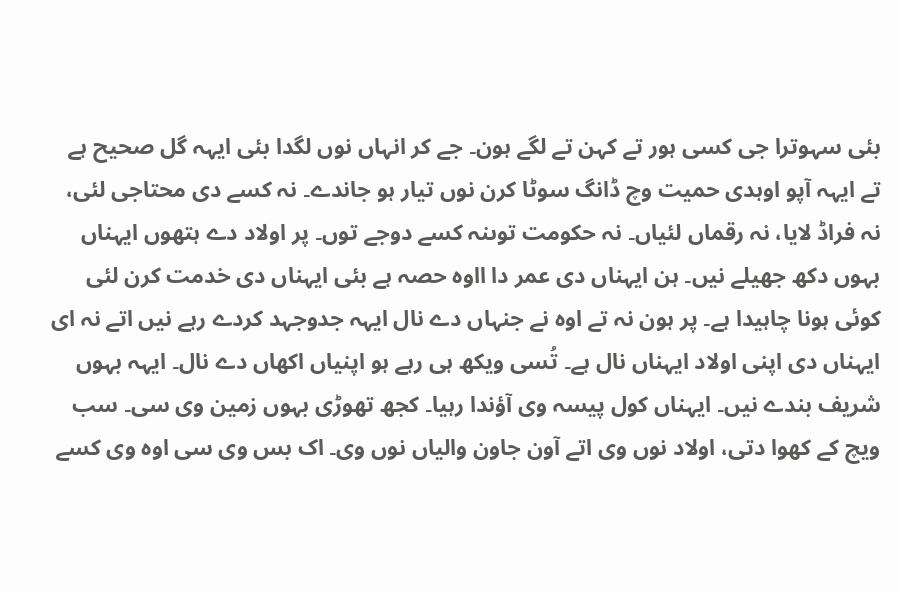بئی سہوترا جی کسی ہور تے کہن تے لگے ہون۔ جے کر انہاں نوں لگدا بئی ایہہ گل صحیح ہے تے ایہہ آپو اوہدی حمیت وچ ڈانگ سوٹا کرن نوں تیار ہو جاندے۔ نہ کسے دی محتاجی لئی، نہ فراڈ لایا، نہ رقماں لئیاں۔ نہ حکومت توںنہ کسے دوجے توں۔ پر اولاد دے ہتھوں ایہناں بہوں دکھ جھیلے نیں۔ ہن ایہناں دی عمر دا ااوہ حصہ ہے بئی ایہناں دی خدمت کرن لئی کوئی ہونا چاہیدا ہے۔ پر ہون نہ تے اوہ نے جنہاں دے نال ایہہ جدوجہد کردے رہے نیں اتے نہ ای ایہناں دی اپنی اولاد ایہناں نال ہے۔ تُسی ویکھ ہی رہے ہو اپنیاں اکھاں دے نال۔ ایہہ بہوں شریف بندے نیں۔ ایہناں کول پیسہ وی آؤندا رہیا۔ کجھ تھوڑی بہوں زمین وی سی۔ سب ویچ کے کھوا دتی، اولاد نوں وی اتے آون جاون والیاں نوں وی۔ اک بس وی سی اوہ وی کسے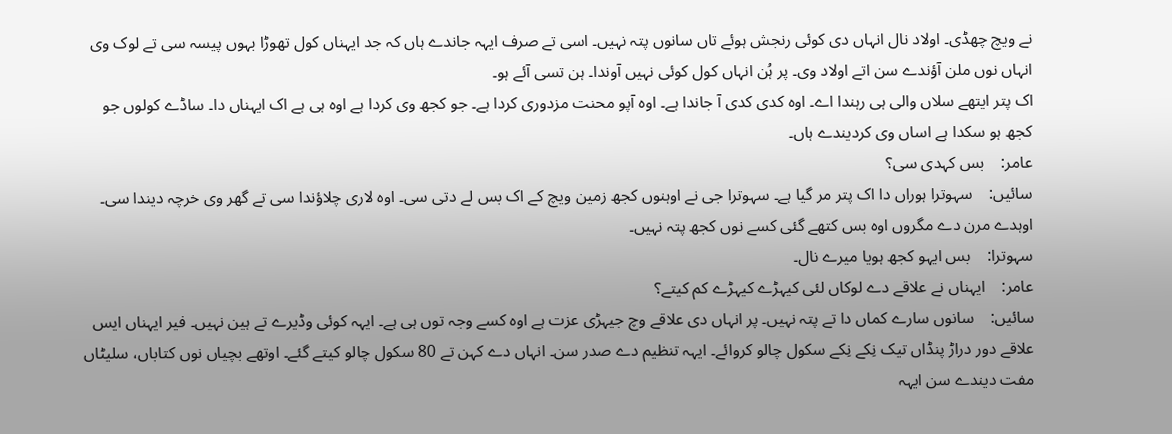نے ویچ چھڈی۔ اولاد نال انہاں دی کوئی رنجش ہوئے تاں سانوں پتہ نہیں۔ اسی تے صرف ایہہ جاندے ہاں کہ جد ایہناں کول تھوڑا بہوں پیسہ سی تے لوک وی انہاں نوں ملن آؤندے سن اتے اولاد وی۔ پر ہُن انہاں کول کوئی نہیں آوندا۔ ہن تسی آئے ہو۔
اک پتر ایتھے سلاں والی ہی رہندا اے۔ اوہ کدی کدی آ جاندا ہے۔ اوہ آپو محنت مزدوری کردا ہے۔ جو کجھ وی کردا ہے اوہ ہی ہے اک ایہناں دا۔ ساڈے کولوں جو کجھ ہو سکدا ہے اساں وی کردیندے ہاں۔
عامر:    بس کہدی سی؟
سائیں:    سہوترا ہوراں دا اک پتر مر گیا ہے۔ سہوترا جی نے اوہنوں کجھ زمین ویچ کے اک بس لے دتی سی۔ اوہ لاری چلاؤندا سی تے گھر وی خرچہ دیندا سی۔ اوہدے مرن دے مگروں اوہ بس کتھے گئی کسے نوں کجھ پتہ نہیں۔
سہوترا:    بس ایہو کجھ ہویا میرے نال۔
عامر:    ایہناں نے علاقے دے لوکاں لئی کیہڑے کیہڑے کم کیتے؟
سائیں:    سانوں سارے کماں دا تے پتہ نہیں۔ پر انہاں دی علاقے وچ جیہڑی عزت ہے اوہ کسے وجہ توں ہی ہے۔ ایہہ کوئی وڈیرے تے ہین نہیں۔ فیر ایہناں ایس علاقے دور دراڑ پنڈاں تیک نِکے نِکے سکول چالو کروائے۔ ایہہ تنظیم دے صدر سن۔ انہاں دے کہن تے 80 سکول چالو کیتے گئے۔ اوتھے بچیاں نوں کتاباں، سلیٹاں مفت دیندے سن ایہہ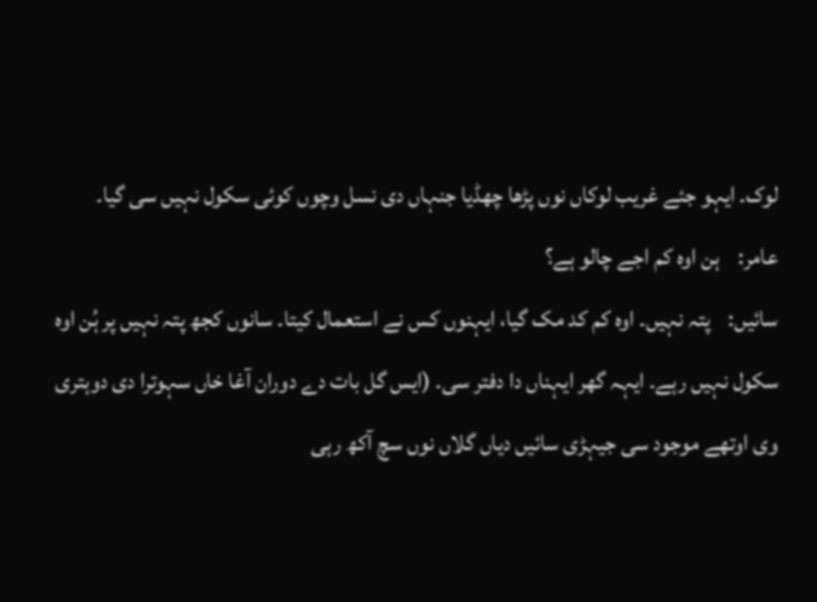لوک۔ ایہو جئے غریب لوکاں نوں پڑھا چھڈیا جنہاں دی نسل وچوں کوئی سکول نہیں سی گیا۔
عامر:    ہن اوہ کم اجے چالو ہے؟
سائیں:    پتہ نہیں۔ اوہ کم کد مک گیا، ایہنوں کس نے استعمال کیتا۔ سانوں کجھ پتہ نہیں پر ہُن اوہ سکول نہیں رہے۔ ایہہ گھر ایہناں دا دفتر سی۔ (ایس گل بات دے دوران آغا خاں سہوترا دی دوہتری وی اوتھے موجود سی جیہڑی سائیں دیاں گلاں نوں سچ آکھ رہی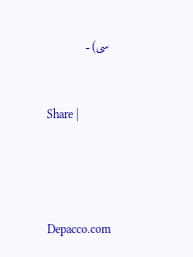سی)۔


Share |




Depacco.com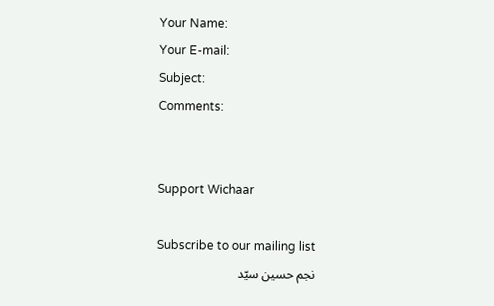Your Name:
Your E-mail:
Subject:
Comments:


Support Wichaar

Subscribe to our mailing list
نجم حسین سیّد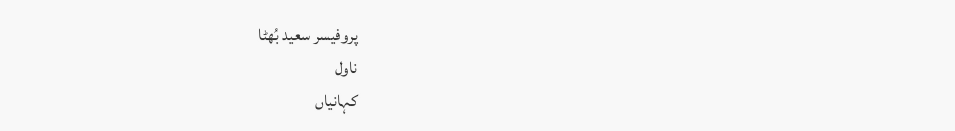پروفیسر سعید بُھٹا
ناول
کہانیاں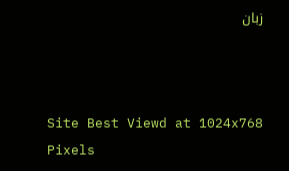زبان



Site Best Viewd at 1024x768 Pixels